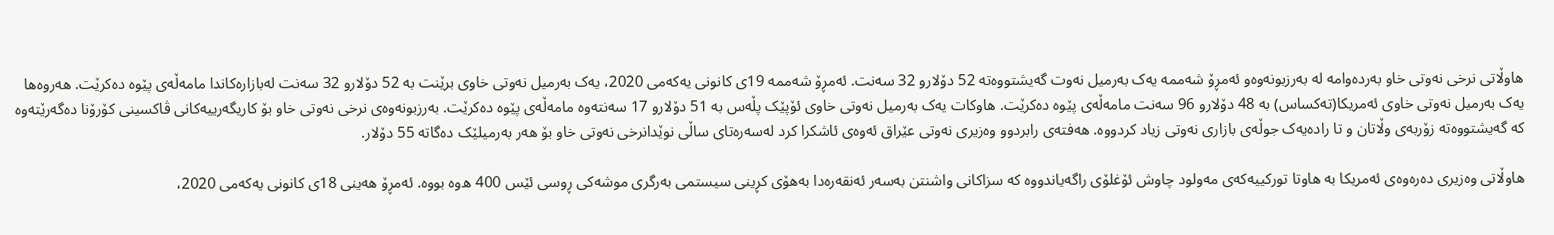هاوڵاتى نرخى نه‌وتى خاو به‌رده‌وامه‌ له‌ به‌رزبونه‌وه‌و ئه‌مڕۆ شه‌ممه‌ یه‌ک به‌رمیل نه‌وت گه‌یشتووه‌ته‌ 52 دۆلارو 32 سه‌نت. ئه‌مڕۆ شه‌ممه‌ 19ى کانونى یه‌که‌مى 2020، یه‌ک به‌رمیل نه‌وتى خاوى برێنت به‌ 52 دۆلارو 32 سه‌نت له‌بازاره‌کاندا مامه‌ڵه‌ى پێوه‌ ده‌کرێت. هه‌روه‌ها یه‌ک به‌رمیل نه‌وتى خاوى ئه‌مریکا(ته‌کساس) به‌ 48 دۆلارو 96 سه‌نت مامه‌ڵه‌ى پێوه‌ ده‌کرێت. هاوکات یه‌ک به‌رمیل نه‌وتى خاوى ئۆپێک پڵه‌س به‌ 51 دۆلارو 17 سه‌نته‌وه‌ مامه‌ڵه‌ى پێوه‌ ده‌کرێت. به‌رزبونه‌وه‌ى نرخى نه‌وتى خاو بۆ کاریگه‌رییه‌کانى ڤاکسینى کۆرۆنا ده‌گه‌رێته‌وه‌ که‌ گه‌یشتووه‌ته‌ زۆربه‌ى وڵاتان و تا راده‌یه‌ک جوڵه‌ى بازارى نه‌وتى زیاد کردووه‌. هه‌فته‌ى رابردوو وه‌زیرى نه‌وتى عێراق ئه‌وه‌ى ئاشکرا کرد له‌سه‌ره‌تاى ساڵى نوێدانرخى نه‌وتى خاو بۆ هه‌ر به‌رمیلێک ده‌گاته‌ 55 دۆلار.

هاوڵاتى وه‌زیرى ده‌ره‌وه‌ى ئه‌مریکا به‌ هاوتا تورکییه‌که‌ى مه‌ولود چاوش ئۆغلۆى راگه‌یاندووه‌ که‌ سزاکانى واشنتن به‌سه‌ر ئه‌نقه‌ره‌دا به‌هۆى کڕینى سیستمى به‌رگرى موشه‌کى ڕوسى ئێس 400 ه‌وه‌ بووه‌. ئه‌مڕۆ هه‌ینى 18ى کانونى یه‌که‌مى 2020،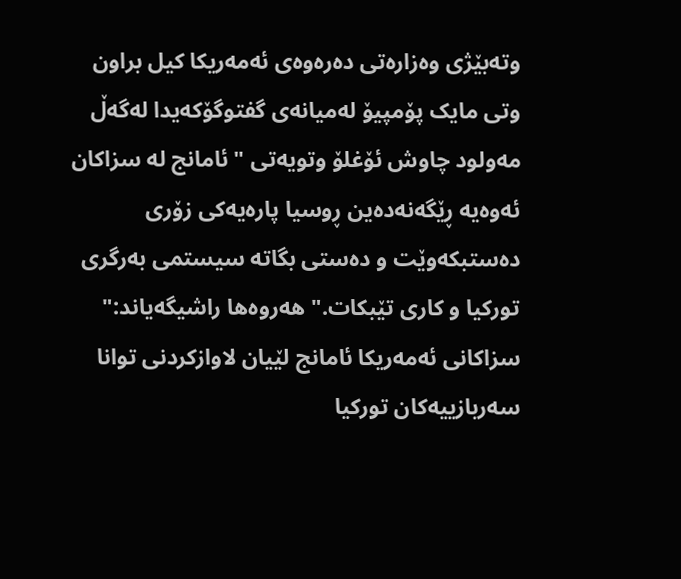وته‌بێژى وه‌زاره‌تى ده‌ره‌وه‌ى ئه‌مه‌ریکا کیل براون وتى مایک پۆمپیۆ له‌میانه‌ى گفتوگۆکه‌یدا له‌گه‌ڵ مه‌ولود چاوش ئۆغلۆ وتویه‌تى " ئامانج له‌ سزاکان ئه‌وه‌یه‌ ڕێگه‌نه‌ده‌ین ڕوسیا پاره‌یه‌کى زۆرى ده‌ستبکه‌وێت و ده‌ستى بگاته‌ سیستمى به‌رگرى تورکیا و کارى تێبکات." هه‌روه‌ها راشیگه‌یاند:" سزاکانى ئه‌مه‌ریکا ئامانج لێیان لاوازکردنى توانا سه‌ربازییه‌کان تورکیا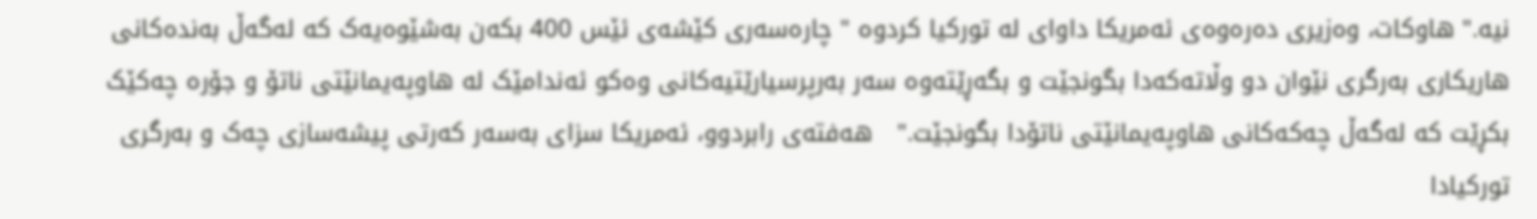نیه‌." هاوکات، وه‌زیرى ده‌ره‌وه‌ى ئه‌مریکا داواى له‌ تورکیا کردوه‌ " چاره‌سه‌رى کێشه‌ى ئێس 400 بکه‌ن به‌شێوه‌یه‌ک که‌ له‌گه‌ڵ به‌نده‌کانى هاریکارى به‌رگرى نێوان دو وڵاته‌که‌دا بگونجێت و بگه‌ڕێته‌وه‌ سه‌ر به‌رپرسیارێتیه‌کانى وه‌کو ئه‌ندامێک له‌ هاوپه‌یمانێتى ناتۆ و جۆره‌ چه‌کێک بکڕێت که‌ له‌گه‌ڵ چه‌که‌کانى هاوپه‌یمانێتى ناتۆدا بگونجێت."   هه‌فته‌ى رابردوو، ئه‌مریکا سزاى به‌سه‌ر که‌رتى پیشه‌سازى چه‌ک و به‌رگرى تورکیادا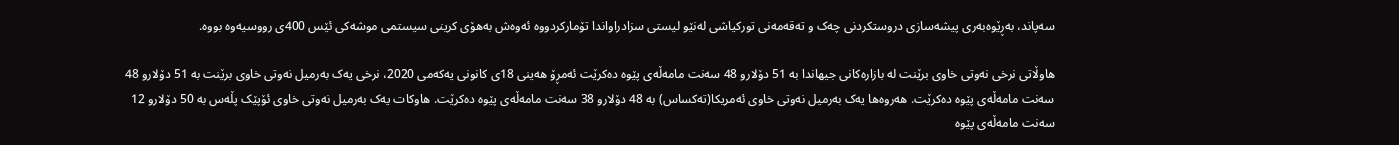سه‌پاند، به‌ڕێوه‌به‌رى پیشه‌سازى دروستکردنى چه‌ک و ته‌قه‌مه‌نى تورکیاشى له‌نێو لیستى سزادراواندا تۆمارکردووه‌ ئه‌وه‌ش به‌هۆى کرینى سیستمى موشه‌کى ئێس 400ى رووسیه‌وه‌ بووه‌.

هاوڵاتى نرخى نه‌وتى خاوى برێنت له‌ بازاره‌کانى جیهاندا به‌ 51 دۆلارو 48 سه‌نت مامه‌ڵه‌ى پێوه‌ ده‌کرێت ئه‌مڕۆ هه‌ینى 18ى کانونى یه‌که‌مى 2020، نرخى یه‌ک به‌رمیل نه‌وتى خاوى برێنت به‌ 51 دۆلارو 48 سه‌نت مامه‌ڵه‌ى پێوه‌ ده‌کرێت. هه‌روه‌ها یه‌ک به‌رمیل نه‌وتى خاوى ئه‌مریکا(ته‌کساس) به‌ 48 دۆلارو 38 سه‌نت مامه‌ڵه‌ى پێوه‌ ده‌کرێت. هاوکات یه‌ک به‌رمیل نه‌وتى خاوى ئۆپێک پڵه‌س به‌ 50 دۆلارو 12 سه‌نت مامه‌ڵه‌ى پێوه‌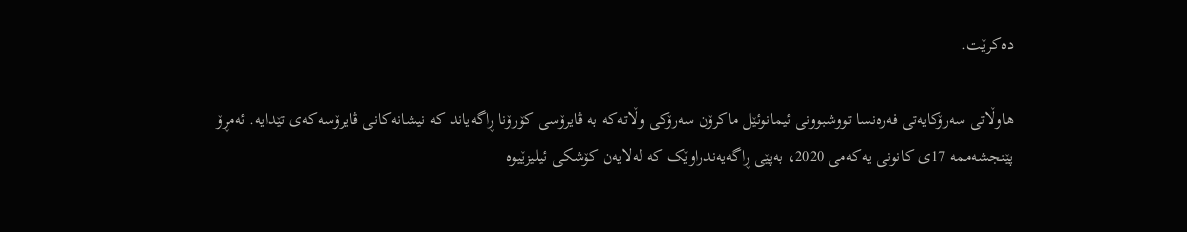ده‌کرێت.

هاوڵاتى سه‌رۆکایه‌تى فه‌ره‌نسا تووشبوونى ئیمانوئێل ماکرۆن سه‌رۆکى وڵاته‌که‌ به‌ ڤایرۆسى کۆرۆنا ڕاگه‌یاند که‌ نیشانه‌کانى ڤایرۆسه‌که‌ى تێدایه‌. ئه‌مڕۆ پێنجشه‌ممه‌ 17ى کانونى یه‌که‌مى 2020، به‌پێى ڕاگه‌یه‌ندراوێک که‌ له‌لایه‌ن کۆشکى ئیلیزێیوه‌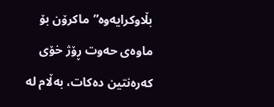بڵاوکرایه‌وه‌”ماکرۆن بۆ ماوه‌ى حه‌وت ڕۆژ خۆى که‌ره‌نتین ده‌کات، به‌ڵام له‌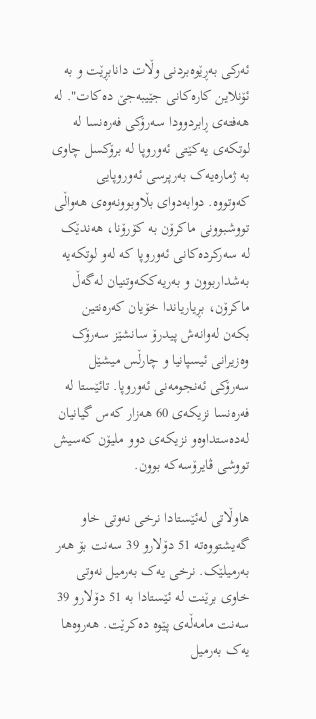ئه‌رکى به‌ڕێوه‌بردنى وڵات دانابڕێت و به‌ ئۆنلاین کاره‌کانى جێیبه‌جێ‌ ده‌کات". له‌ هه‌فته‌ى ڕابردوودا سه‌رۆکى فه‌ره‌نسا له‌ لوتکه‌ى یه‌کێتى ئه‌وروپا له‌ برۆکسل چاوى به‌ ژماره‌یه‌ک به‌رپرسى ئه‌وروپایى که‌وتووه‌. دوابه‌دواى بڵاوبوونه‌وه‌ى هه‌واڵى تووشبوونى ماکرۆن به‌ کۆرۆنا، هه‌ندێک له‌ سه‌رکرده‌کانى ئه‌وروپا که‌ له‌و لوتکه‌یه‌ به‌شداربوون و به‌ریه‌ککه‌وتنیان له‌گه‌ڵ ماکرۆن، بڕیاریاندا خۆیان که‌ره‌نتین بکه‌ن له‌وانه‌ش پیدرۆ سانشێز سه‌رۆک وه‌زیرانى ئیسپانیا و چارڵس میشێل سه‌رۆکى ئه‌نجومه‌نى ئه‌وروپا. تائێستا له‌ فه‌ره‌نسا نزیکه‌ى 60 هه‌زار که‌س گیانیان له‌ده‌ستداوه‌و نزیکه‌ى دوو ملیۆن که‌سیش تووشى ڤایرۆسه‌که‌ بوون.

هاوڵاتى له‌ئێستادا نرخى نه‌وتى خاو گه‌یشتووه‌ته‌ 51 دۆلارو 39 سه‌نت بۆ هه‌ر به‌رمیلێک. نرخى یه‌ک به‌رمیل نه‌وتى خاوى برێنت له‌ ئێستادا به‌ 51 دۆلارو 39 سه‌نت مامه‌ڵه‌ى پێوه‌ ده‌کرێت. هه‌روه‌ها یه‌ک به‌رمیل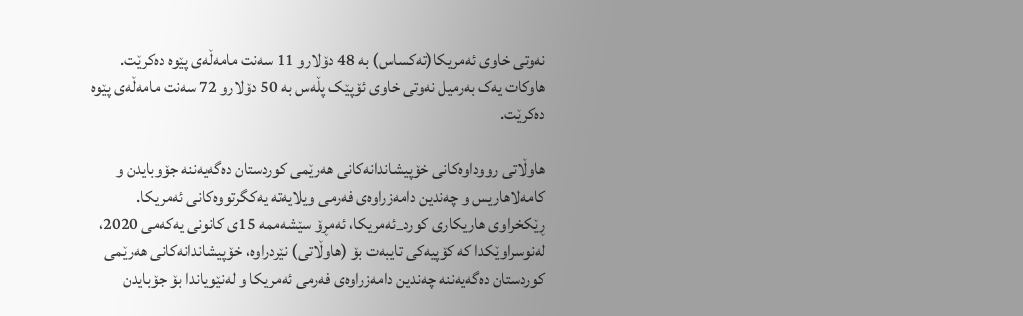نه‌وتى خاوى ئه‌مریکا(ته‌کساس) به‌ 48 دۆلارو 11 سه‌نت مامه‌ڵه‌ى پێوه‌ ده‌کرێت. هاوکات یه‌ک به‌رمیل نه‌وتى خاوى ئۆپێک پڵه‌س به‌ 50 دۆلارو 72 سه‌نت مامه‌ڵه‌ى پێوه‌ ده‌کرێت.

هاوڵاتى ‌رووداوه‌کانى خۆپیشاندانه‌کانى هه‌رێمى کوردستان ده‌گه‌یه‌ننه‌ جۆوبایدن و کامه‌لاهاریس و چه‌ندین دامه‌زراوه‌ى فه‌رمى ویلایه‌ته‌ یه‌کگرتووه‌کانى ئه‌مریکا. ڕێکخراوى هاریکارى کورد_ئه‌مریکا، ئه‌مڕۆ سێشه‌ممه‌ 15ى کانونى یه‌که‌مى 2020، له‌نوسراوێکدا که‌ کۆپیه‌کى تایبه‌ت بۆ (هاوڵاتى) نێردراوه‌، خۆپیشاندانه‌کانى هه‌رێمى کوردستان ده‌گه‌یه‌ننه‌ چه‌ندین دامه‌زراوه‌ى فه‌رمى ئه‌مریکا و له‌نێویاندا بۆ جۆبایدن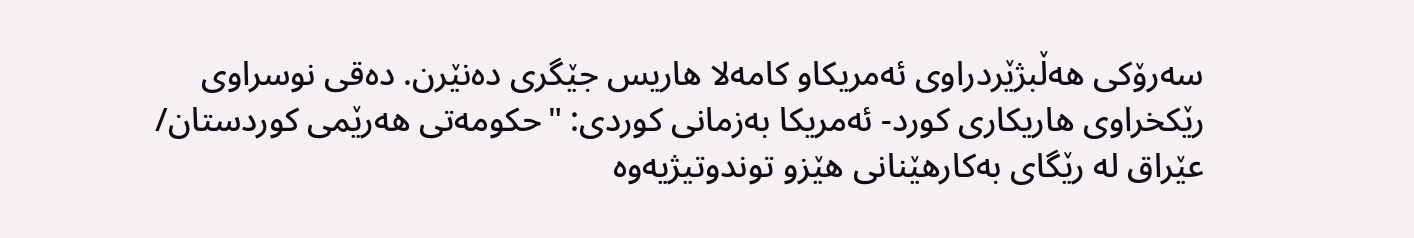سه‌رۆکى هه‌ڵبژێردراوى ئه‌مریکاو کامه‌لا هاریس جێگرى ده‌نێرن. ده‌قى نوسراوى رێکخراوى هاریکارى کورد- ئه‌مریکا به‌زمانى کوردى: "حکومه‌تى هه‌رێمى کوردستان/ عێراق له‌ رێگاى به‌کارهێنانى هێزو توندوتیژیه‌وه‌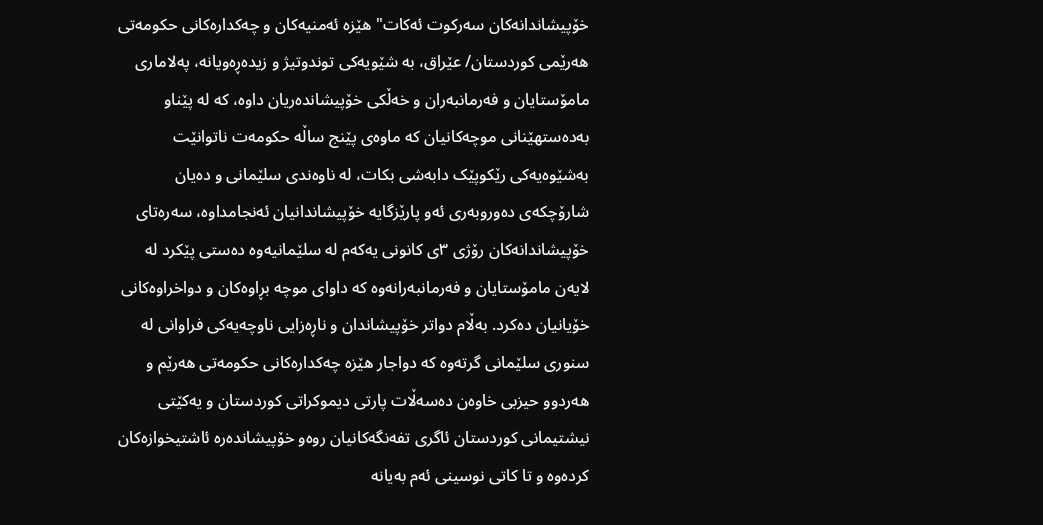خۆپیشاندانه‌کان سه‌رکوت ئه‌کات" هێزه‌ ئه‌منیه‌کان و چه‌کداره‌کانى حکومه‌تى هه‌رێمى کوردستان/ عێراق، به‌ شێویه‌کى توندوتیژ و زیده‌ڕه‌ویانه‌، په‌لامارى مامۆستایان و فه‌رمانبه‌ران و خه‌ڵکى خۆپیشانده‌ریان داوه‌، که‌ له‌ پێناو به‌ده‌ستهێنانى موچه‌کانیان که‌ ماوه‌ى پێنج ساڵه‌ حکومه‌ت ناتوانێت به‌شێوه‌یه‌کى رێکوپێک دابه‌شى بکات، له‌ ناوه‌ندى سلێمانى و ده‌یان شارۆچکه‌ى ده‌وروبه‌رى ئه‌و پارێزگایه‌ خۆپیشاندانیان ئه‌نجامداوه‌، سه‌ره‌تاى خۆپیشاندانه‌کان رۆژى ۳ى کانونى یه‌که‌م له‌ سلێمانیه‌وه‌ ده‌ستى پێکرد له‌ لایه‌ن مامۆستایان و فه‌رمانبه‌رانه‌وه‌ که‌ داواى موچه‌ بڕاوه‌کان و دواخراوه‌کانى خۆیانیان ده‌کرد. به‌ڵام دواتر خۆپیشاندان و ناڕه‌زایى ناوچه‌یه‌کى فراوانى له‌ سنورى سلێمانى گرته‌وه‌ که‌ دواجار هێزه‌ چه‌کداره‌کانى حکومه‌تى هه‌رێم و هه‌ردوو حیزبى خاوه‌ن ده‌سه‌ڵات پارتى دیموکراتى کوردستان و یه‌کێتى نیشتیمانى کوردستان ئاگرى تفه‌نگه‌کانیان روه‌و خۆپیشانده‌ره‌ ئاشتیخوازه‌کان کرده‌وه‌ و تا کاتى نوسینى ئه‌م به‌یانه‌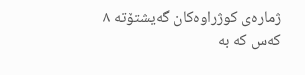ژماره‌ى کوژراوه‌کان گه‌یشتۆته‌ ٨ که‌س که‌ به‌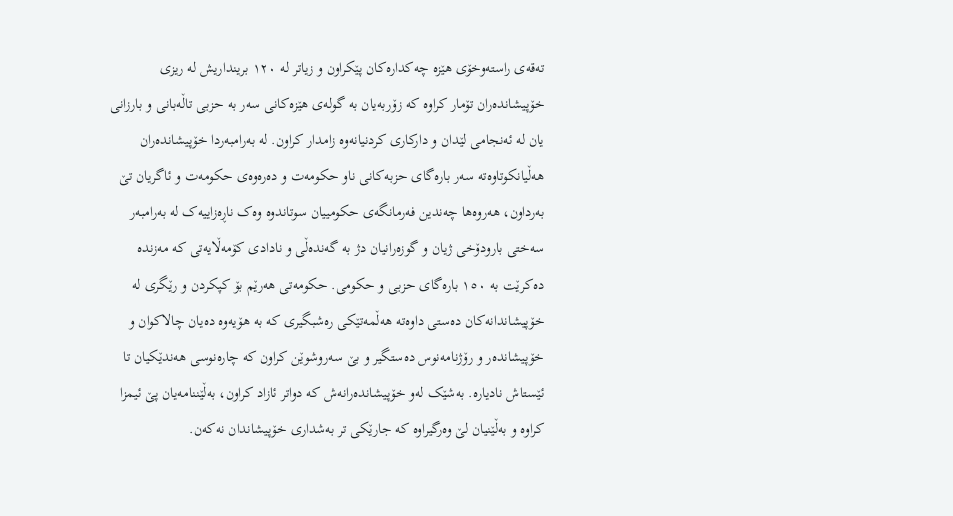ته‌قه‌ى راسته‌وخۆى هێزه‌ چه‌کداره‌کان پێکراون و زیاتر له‌ ١٢٠ برینداریش له‌ ریزى خۆپیشانده‌ران تۆمار کراوه‌ که‌ زۆربه‌یان به‌ گوله‌ى هێزه‌کانى سه‌ر به‌ حزبى تاڵه‌بانى و بارزانى یان له‌ ئه‌نجامى لێدان و دارکارى کردنیانه‌وه‌ زامدار کراون. له‌ به‌رامبه‌ردا خۆپیشانده‌ران هه‌ڵیانکوتاوه‌ته‌ سه‌ر باره‌گاى حزبه‌کانى ناو حکومه‌ت و ده‌ره‌وه‌ى حکومه‌ت و ئاگریان تێ به‌رداون، هه‌روه‌ها چه‌ندین فه‌رمانگه‌ى حکومییان سوتاندوه‌ وه‌ک ناڕه‌زاییه‌ک له‌ به‌رامبه‌ر سه‌ختى بارودۆخى ژیان و گوزه‌رانیان دژ به‌ گه‌نده‌ڵى و نادادى کۆمه‌ڵایه‌تى که‌ مه‌زنده‌ ده‌کرێت به‌ ١٥٠ باره‌گاى حزبى و حکومی. حکومه‌تى هه‌رێم بۆ کپکردن و رێگرى له‌ خۆپیشاندانه‌کان ده‌ستى داوه‌ته‌ هه‌ڵمه‌تێکى ره‌شبگیرى که‌ به‌ هۆیه‌وه‌ ده‌یان چالاکوان و خۆپیشانده‌ر و رۆژنامه‌نوس ده‌ستگیر و بێ سه‌روشوێن کراون که‌ چاره‌نوسى هه‌ندێکیان تا ئێستاش نادیاره‌. به‌شێک له‌و خۆپیشانده‌رانه‌ش که‌ دواتر ئازاد کراون، به‌ڵێننامه‌یان پێ ئیمزا کراوه‌ و به‌ڵێنیان لێ وه‌رگیراوه‌ که‌ جارێکى تر به‌شدارى خۆپیشاندان نه‌که‌ن.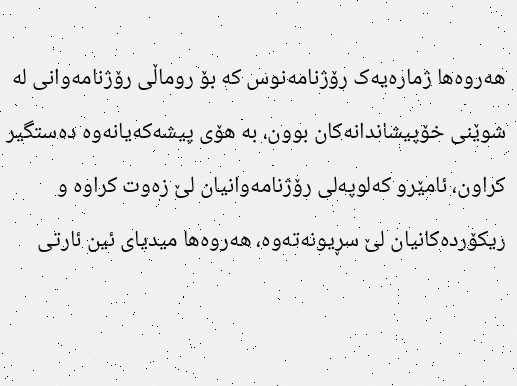هه‌روه‌ها ژماره‌یه‌ک رۆژنامه‌نوس که‌ بۆ روماڵى رۆژنامه‌وانى له‌ شوێنى خۆپیشاندانه‌کان بوون، به‌ هۆى پیشه‌که‌یانه‌وه‌ ده‌ستگیر کراون، ئامێرو که‌لوپه‌لى رۆژنامه‌وانیان لێ زه‌وت کراوه‌ و ریکۆرده‌کانیان لێ سڕیونه‌ته‌وه‌، هه‌روه‌ها میدیاى ئین ئارتى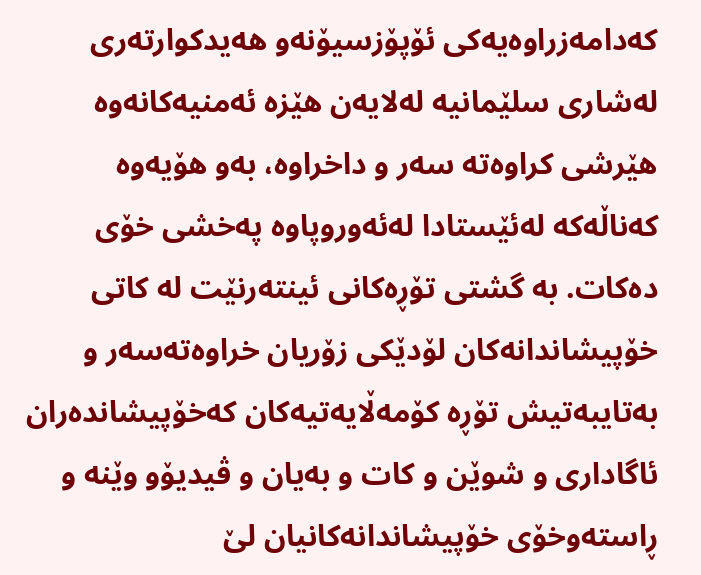که‌دامه‌زراوه‌یه‌کى ئۆپۆزسیۆنه‌و هه‌یدکوارته‌رى له‌شارى سلێمانیه‌ له‌لایه‌ن هێزه‌ ئه‌منیه‌کانه‌وه‌ هێرشى کراوه‌ته‌ سه‌ر و داخراوه‌، به‌و هۆیه‌وه‌ که‌ناڵه‌که‌ له‌ئێستادا له‌ئه‌وروپاوه‌ په‌خشى خۆى ده‌کات. به‌ گشتى تۆڕه‌کانى ئینته‌رنێت له‌ کاتى خۆپیشاندانه‌کان لۆدێکى زۆریان خراوه‌ته‌سه‌ر و به‌تایبه‌تیش تۆڕه‌ کۆمه‌ڵایه‌تیه‌کان که‌خۆپیشانده‌ران ئاگادارى و شوێن و کات و به‌یان و ڤیدیۆو وێنه‌ و ڕاسته‌وخۆى خۆپیشاندانه‌کانیان لێ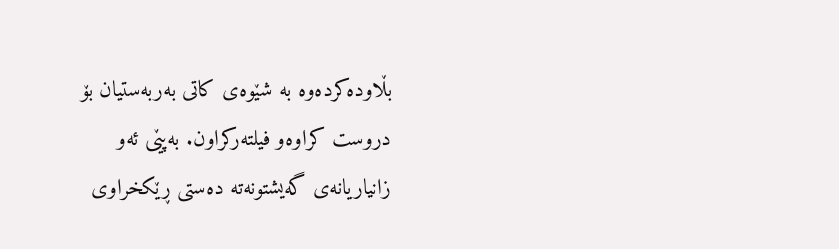بڵاوده‌کرده‌وه‌ به‌ شێوه‌ى کاتى به‌ربه‌ستیان بۆ دروست کراوه‌و فیلته‌رکراون. به‌پێى ئه‌و زانیاریانه‌ى گه‌یشتونه‌ته‌ ده‌ستى ڕێکخراوى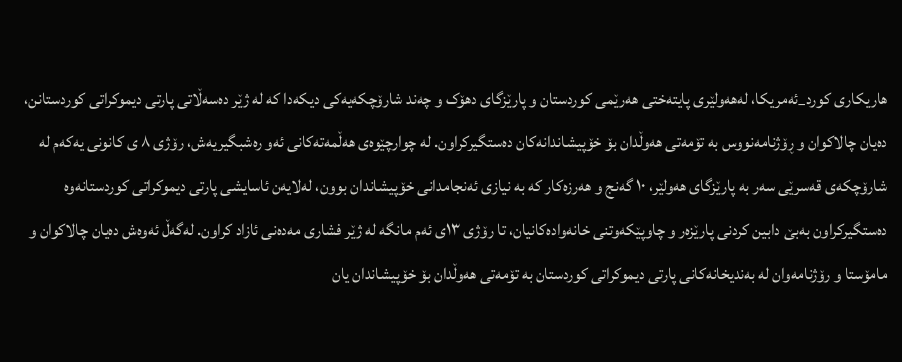هاریکارى کورد_ئه‌مریکا، له‌هه‌ولێرى پایته‌ختى هه‌رێمى کوردستان و پارێزگاى دهۆک و چه‌ند شارۆچکه‌یه‌کى دیکه‌دا که‌ له‌ ژێر ده‌سه‌ڵاتى پارتى دیموکراتى کوردستانن، ده‌یان چالاکوان و ڕۆژنامه‌نووس به‌ تۆمه‌تى هه‌وڵدان بۆ خۆپیشاندانه‌کان ده‌ستگیرکراون. له‌ چوارچێوه‌ى هه‌ڵمه‌ته‌کانى ئه‌و ره‌شبگیریه‌ش، رۆژى ٨ ى کانونى یه‌که‌م له‌ شارۆچکه‌ى قه‌سرێى سه‌ر به‌ پارێزگاى هه‌ولێر، ١٠ گه‌نج و هه‌رزه‌کار که‌ به‌ نیازى ئه‌نجامدانى خۆپیشاندان بوون، له‌لایه‌ن ئاسایشى پارتى دیموکراتى کوردستانه‌وه‌ ده‌ستگیرکراون به‌بێ دابین کردنى پارێزه‌ر و چاوپێکه‌وتنى خانه‌واده‌کانیان، تا رۆژى ١٣ى ئه‌م مانگه‌ له‌ ژێر فشارى مه‌ده‌نى ئازاد کراون. له‌گه‌ڵ ئه‌وه‌ش ده‌یان چالاکوان و مامۆستا و رۆژنامه‌وان له‌ به‌ندیخانه‌کانى پارتى دیموکراتى کوردستان به‌ تۆمه‌تى هه‌وڵدان بۆ خۆپیشاندان یان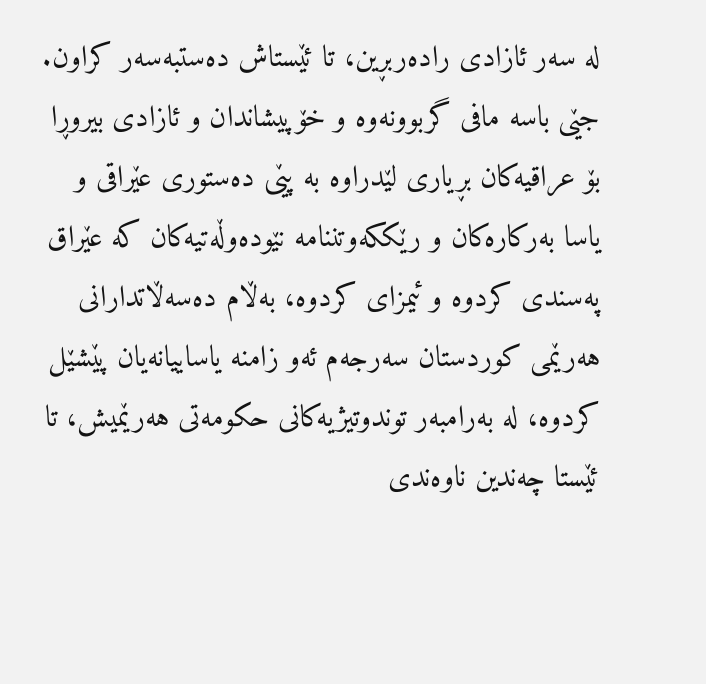له‌ سه‌ر ئازادى راده‌ربڕین، تا ئێستاش ده‌ستبه‌سه‌ر کراون. جێى باسه‌ مافى گربوونه‌وه‌ و خۆپیشاندان و ئازادى بیروڕا بۆ عراقیه‌کان بڕیارى لێدراوه‌ به‌ پێى ده‌ستورى عێراقى و یاسا به‌رکاره‌کان و رێککه‌وتننامه‌ نێوده‌وڵه‌تیه‌کان که‌ عێراق په‌سندى کردوه‌ و ئیمزاى کردوه‌، به‌ڵام ده‌سه‌ڵاتدارانى هه‌رێمى کوردستان سه‌رجه‌م ئه‌و زامنه‌ یاساییانه‌یان پێشێل کردوه‌، له‌ به‌رامبه‌ر توندوتیژیه‌کانى حکومه‌تى هه‌رێمیش، تا ئێستا چه‌ندین ناوه‌ندى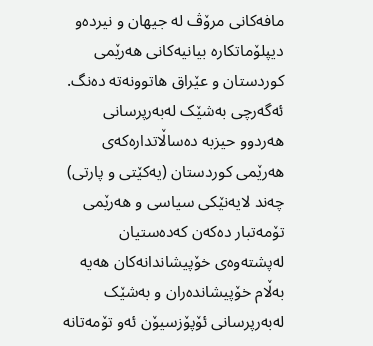مافه‌کانى مرۆڤ له‌ جیهان و نیرده‌و دیپلۆماتکاره‌ بیانیه‌کانى هه‌رێمى کوردستان و عێراق هاتوونه‌ته‌ ده‌نگ. ئه‌گه‌رچى به‌شێک له‌به‌رپرسانى هه‌ردوو حیزبه‌ ده‌ساڵاتداره‌که‌ى هه‌رێمى کوردستان (یه‌کێتى و پارتی) چه‌ند لایه‌نێکى سیاسى و هه‌رێمى تۆمه‌تبار ده‌که‌ن که‌ده‌ستیان له‌پشته‌وه‌ى خۆپیشاندانه‌کان هه‌یه‌ به‌ڵام خۆپیشانده‌ران و به‌شێک له‌به‌رپرسانى ئۆپۆزسیۆن ئه‌و تۆمه‌تانه‌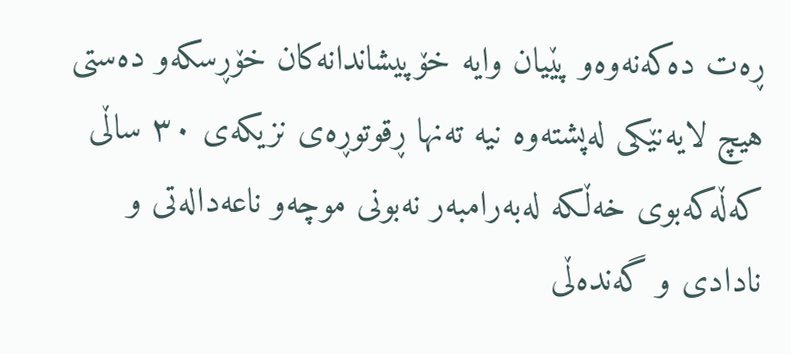ڕه‌ت ده‌که‌نه‌وه‌و پێیان وایه‌ خۆپیشاندانه‌کان خۆڕسکه‌و ده‌ستى هیچ لایه‌نێکى له‌پشته‌وه‌ نیه‌ ته‌نها ڕقوتوڕه‌ى نزیکه‌ى ۳٠ ساڵى که‌ڵه‌که‌بوى خه‌ڵکه‌ له‌به‌رامبه‌ر نه‌بونى موچه‌و ناعه‌داله‌تى و نادادى و گه‌نده‌ڵى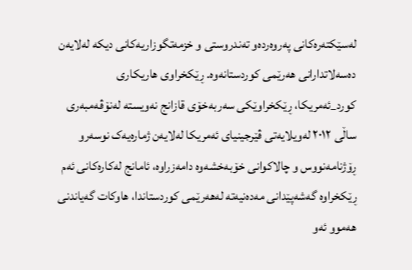له‌سێکته‌ره‌کانى په‌روه‌رده‌و ته‌ندروستى و خزمه‌تگوزاریه‌کانى دیکه‌ له‌لایه‌ن ده‌سه‌لاتدارانى هه‌رێمى کوردستانه‌وه‌. ڕێکخراوى هاریکارى کورد_ئه‌مریکا، ڕێکخراوێکى سه‌ربه‌خۆى قازانج نه‌ویسته‌ له‌نۆڤه‌مبه‌رى ساڵى ۲٠۱۲ له‌ویلایه‌تى ڤێرجینیاى ئه‌مریکا له‌لایه‌ن ژماره‌یه‌ک نوسه‌رو ڕۆژنامه‌نووس و چالاکوانى خۆبه‌خشه‌وه‌ دامه‌زراوه‌، ئامانج له‌کاره‌کانى ئه‌م ڕێکخراوه‌ گه‌شه‌پێدانى مه‌ده‌نیه‌ته‌ له‌هه‌رێمى کوردستاندا، هاوکات گه‌یاندنى هه‌موو ئه‌و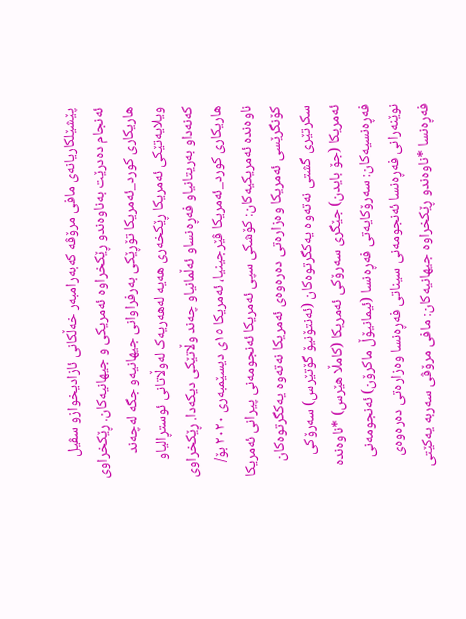پێشێلکاریانه‌ى مافى مرۆڤه‌ که‌به‌رامبه‌ر خه‌ڵکانى ئازادیخوازو سڤیل ئه‌نجام ده‌درێت به‌ناوه‌ندو ڕێکخراوه‌ ئه‌مریکى و جیهانیه‌کان. ڕێکخراوى هاریکارى کورد_ئه‌مریکا تۆڕێکى به‌رفراوانى جیهانیه‌و جگه‌ له‌چه‌ند ویلایه‌تێکى ئه‌مریکا ڕێکخه‌رى هه‌یه‌ له‌هه‌ریه‌ک له‌وڵاتانى ئوستڕالیاو که‌نه‌داو به‌ریتانیاو فه‌ڕه‌نساو ئه‌ڵمانیاو چه‌ند وڵاتێکى دیکه‌دا. ڕێکخراوى هاریکارى کورد_ئه‌مریکا ڤێرجینیا، ئه‌مریکا ۱٥ى دیسێمبه‌رى ۲٠۲٠ بۆ/ ناوه‌نده‌ ئه‌مریکیه‌کان: کۆشکى سپى ئه‌مریکا ئه‌نجومه‌نى پیرانى ئه‌مریکا کۆنگرێسى ئه‌مریکا وه‌زاره‌تى ده‌ره‌وه‌ى ئه‌مریکا نه‌ته‌وه‌ یه‌کگرتوه‌کان سکرتێرى گشتى نه‌ته‌وه‌ یه‌کگرتوه‌کان (ئه‌نتۆنیۆ گۆتێرس) سه‌رۆکى ئه‌مریکا (جۆ بایدن) جێگرى سه‌رۆکى ئه‌مریکا (کامڵا هێرس) *ناوه‌نده‌ فه‌ڕه‌نسیه‌کان: سه‌رۆکایه‌تى فه‌ڕه‌نسا (ئیمانیۆڵ ماکرۆن) ئه‌نجومه‌نى نوێنه‌رانى فه‌ڕه‌نسا ئه‌نجومه‌نى سیناتى فه‌ڕه‌نسا وه‌زاره‌تى ده‌ره‌وه‌ى فه‌ڕه‌نسا *ناوه‌ندو ڕێکخراوه‌ جیهانیه‌کان: مافى مرۆڤى سه‌ربه‌ یه‌کێتى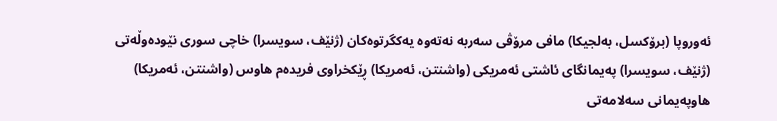ئه‌وروپا (برۆکسل، به‌لجیکا) مافى مرۆڤى سه‌ربه‌ نه‌ته‌وه‌ یه‌کگرتوه‌کان (ژنێف، سویسرا) خاچى سورى نێوده‌وڵه‌تى (ژنێف، سویسرا) په‌یمانگاى ئاشتى ئه‌مریکى (واشنتن، ئه‌مریکا) ڕێکخراوى فریده‌م هاوس (واشنتن، ئه‌مریکا) هاوپه‌یمانى سه‌لامه‌تى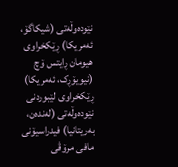نێوده‌وڵه‌تى (شیکاگۆ، ئه‌مریکا) ڕێکخراوى هیومان ڕایتس ۆچ (نیویۆڕک، ئه‌مریکا) ڕێکخراوى لێبوردنى نێوده‌وڵه‌تى (له‌نده‌ن، به‌ریتانیا) فیدراسیۆنى مافى مرۆڤى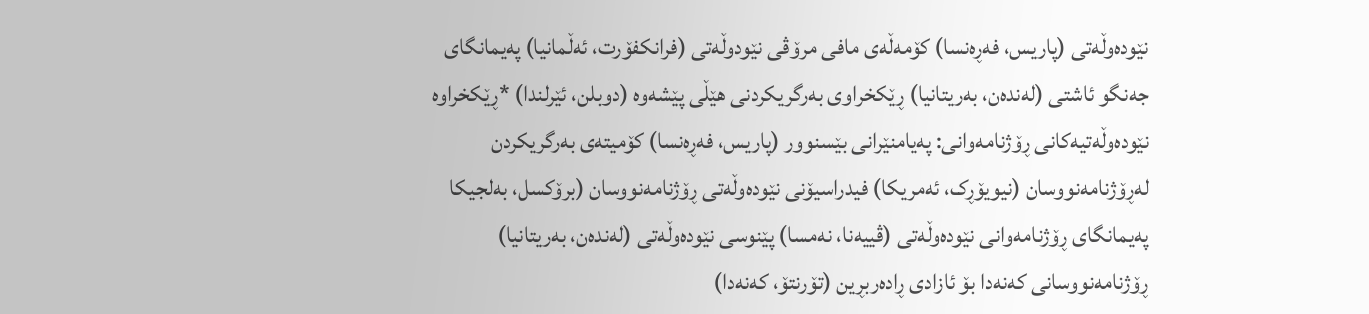نێوده‌وڵه‌تى (پاریس، فه‌ڕه‌نسا) کۆمه‌ڵه‌ى مافى مرۆڤى نێودوڵه‌تى (فرانکفۆرت، ئه‌ڵمانیا) په‌یمانگاى جه‌نگو ئاشتى (له‌نده‌ن، به‌ریتانیا) ڕێکخراوى به‌رگریکردنى هێڵى پێشه‌وه‌ (دوبلن، ئێرلندا) *ڕێکخراوه‌ نێوده‌وڵه‌تیه‌کانى ڕۆژنامه‌وانی: په‌یامنێرانى بێسنوور (پاریس، فه‌ڕه‌نسا) کۆمیته‌ى به‌رگریکردن له‌ڕۆژنامه‌نووسان (نیویۆڕک، ئه‌مریکا) فیدراسیۆنى نێوده‌وڵه‌تى ڕۆژنامه‌نووسان (برۆکسل، به‌لجیکا په‌یمانگاى ڕۆژنامه‌وانى نێوده‌وڵه‌تى (ڤییه‌نا، نه‌مسا) پێنوسى نێوده‌وڵه‌تى (له‌نده‌ن، به‌ریتانیا) ڕۆژنامه‌نووسانى که‌نه‌دا بۆ ئازادى ڕاده‌ربڕین (تۆرنتۆ، که‌نه‌دا)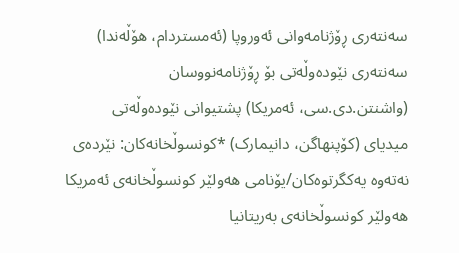سه‌نته‌رى ڕۆژنامه‌وانى ئه‌وروپا (ئه‌مستردام، هۆڵه‌ندا) سه‌نته‌رى نێوده‌وڵه‌تى بۆ ڕۆژنامه‌نووسان (واشنتن.دی.سی، ئه‌مریکا) پشتیوانى نێوده‌وڵه‌تى میدیاى (کۆپنهاگن، دانیمارک) *کونسوڵخانه‌کان: نێرده‌ى نه‌ته‌وه‌ یه‌کگرتوه‌کان/یۆنامى هه‌ولێر کونسوڵخانه‌ى ئه‌مریکا هه‌ولێر کونسوڵخانه‌ى به‌ریتانیا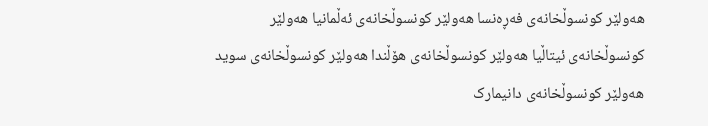هه‌ولێر کونسوڵخانه‌ى فه‌ڕه‌نسا هه‌ولێر کونسوڵخانه‌ى ئه‌ڵمانیا هه‌ولێر کونسوڵخانه‌ى ئیتاڵیا هه‌ولێر کونسوڵخانه‌ى هۆڵندا هه‌ولێر کونسوڵخانه‌ى سوید هه‌ولێر کونسوڵخانه‌ى دانیمارک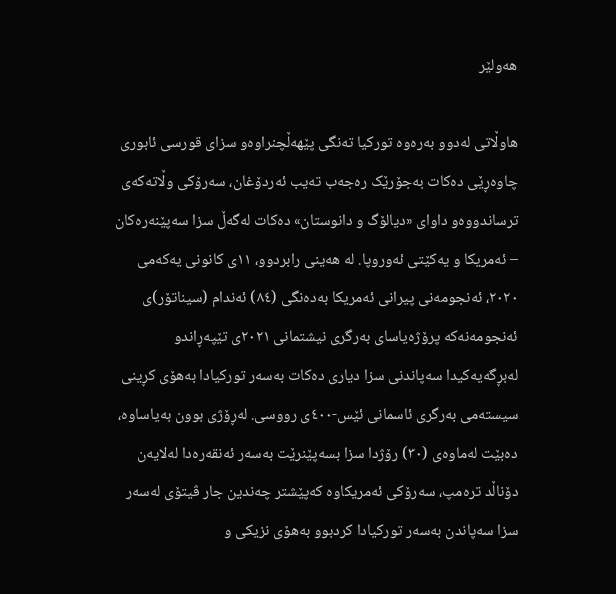هه‌ولێر

هاوڵاتى لەدوو بەرەوە تورکیا تەنگی پێهەڵچنراوەو سزای قورسی ئابوری چاوەڕێی دەکات بەجۆرێک رەجەب تەیب ئەردۆغان، سەرۆکی وڵاتەکەی ترساندووەو داوای «دیالۆگ و دانوستان» دەکات لەگەڵ سزا سەپێنەرەکان – ئەمریکا و یەکێتی ئەوروپا. لە هەینی رابردوو، ١١ی کانونی یەکەمی ٢٠٢٠، ئەنجومەنی پیرانی ئەمریکا بەدەنگی (٨٤) ئەندام (سیناتۆر)ی ئەنجومەنەکە پرۆژەیاسای بەرگری نیشتمانی ٢٠٢١ی تێپەڕاندو لەبڕگەیەکیدا سەپاندنی سزا دیاری دەکات بەسەر تورکیادا بەهۆی کڕینی سیستەمی بەرگری ئاسمانی ئێس-٤٠٠ی رووسی. لەڕۆژی بوون بەیاساوە، دەبێت لەماوەی (٣٠) رۆژدا سزا بسەپێنرێت بەسەر ئەنقەرەدا لەلایەن دۆناڵد ترەمپ، سەرۆکی ئەمریکاوە کەپێشتر چەندین جار ڤیتۆی لەسەر سزا سەپاندن بەسەر تورکیادا کردبوو بەهۆی نزیکی و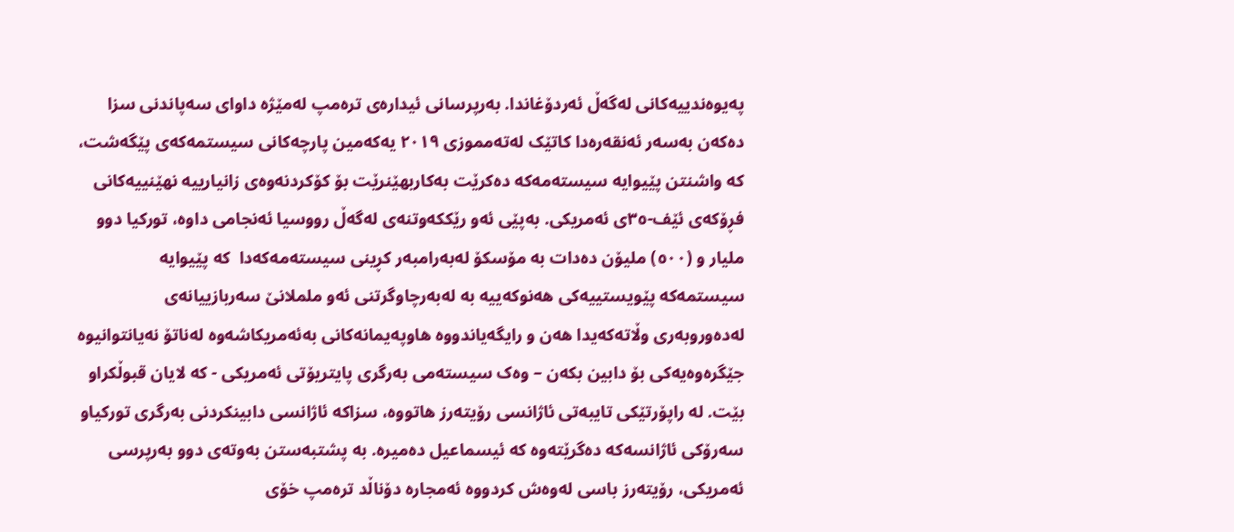پەیوەندییەکانی لەگەڵ ئەردۆغاندا. بەرپرسانی ئیدارەی ترەمپ لەمێژە داوای سەپاندنی سزا دەکەن بەسەر ئەنقەرەدا کاتێک لەتەمموزی ٢٠١٩ یەکەمین پارچەکانی سیستمەکەی پێگەشت، کە واشنتن پێیوایە سیستەمەکە دەکرێت بەکاربهێنرێت بۆ کۆکردنەوەی زانیارییە نهێنییەکانی فڕۆکەی ئێف-٣٥ی ئەمریکی. بەپێی ئەو رێککەوتنەی لەگەڵ رووسیا ئەنجامی داوە، تورکیا دوو ملیار و (٥٠٠) ملیۆن دەدات بە مۆسکۆ لەبەرامبەر کڕینی سیستەمەکەدا  کە پێیوایە سیستمەکە پێویستییەکی هەنوکەییە بە لەبەرچاوگرتنی ئەو ململانێ سەربازییانەی لەدەوروبەری وڵاتەکەیدا هەن و رایگەیاندووە هاوپەیمانەکانی بەئەمریکاشەوە لەناتۆ نەیانتوانیوە جێگرەوەیەکی بۆ دابین بکەن – وەک سیستەمی بەرگری پایتریۆتی ئەمریکی - کە لایان قبوڵکراو بێت. لە راپۆرتێکی تایبەتی ئاژانسی رۆیتەرز هاتووە، سزاکە ئاژانسی دابینکردنی بەرگری تورکیاو سەرۆکی ئاژانسەکە دەگرێتەوە کە ئیسماعیل دەمیرە. بە پشتبەستن بەوتەی دوو بەرپرسی ئەمریکی، رۆیتەرز باسی لەوەش کردووە ئەمجارە دۆناڵد ترەمپ خۆی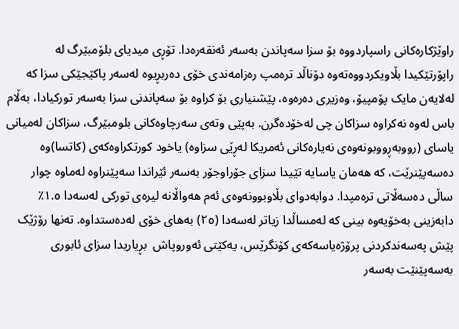راوێژکارەکانی راسپاردووە بۆ سزا سەپاندن بەسەر ئەنقەرەدا. تۆڕی میدیای بلۆمبێرگ لە راپۆرتێکیدا بڵاویکردووەتەوە دۆناڵد ترەمپ رەزامەندی خۆی دەربڕیوە لەسەر پاکێجێکی سزا کە لەلایەن مایک پۆمپیۆ، وەزیری دەرەوە، پێشنیاری بۆ کراوە بۆ سەپاندنی سزا بەسەر تورکیادا، بەڵام باس لەوە نەکراوە سزاکان چی لەخۆدەگرن. بەپێی وتەی سەرچاوەکانی بلومبێرگ، سزاکان لەمیانی یاسای (رووبەڕووبونەوەی نەیارەکانی ئەمریکا لەڕێی سزاوە) یاخود کورتکراوەکەی (کاتسا)وە دەسەپێنرێت، کە هەمان یاسایە تێیدا سزای جۆراوجۆر بەسەر ئێراندا سەپێنراوە لەماوە چوار ساڵی دەسەڵاتی ترەمپدا. دوابەدوای بڵاوبوونەوەی ئەم هەواڵانە لیرەی تورکی لەسەدا ١.٥٪ دابەزینی بەخۆیەوە بینی کە لەمساڵدا زیاتر لەسەدا (٢٥) بەهای خۆی لەدەستداوە. تەنها رۆژێک پێش پەسەندکردنی پرۆژەیاسەکەی کۆنگرێس، یەکێتی ئەوروپاش  بڕیاریدا سزای ئابوری بەسەپێنێت بەسەر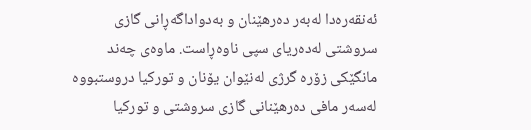ئەنقەرەدا لەبەر دەرهێنان و بەدواداگەڕانی گازی سروشتی لەدەریای سپی ناوەڕاست. ماوەی چەند مانگێکی زۆرە گرژی لەنێوان یۆنان و تورکیا دروستبووە لەسەر مافی دەرهێنانی گازی سروشتی و تورکیا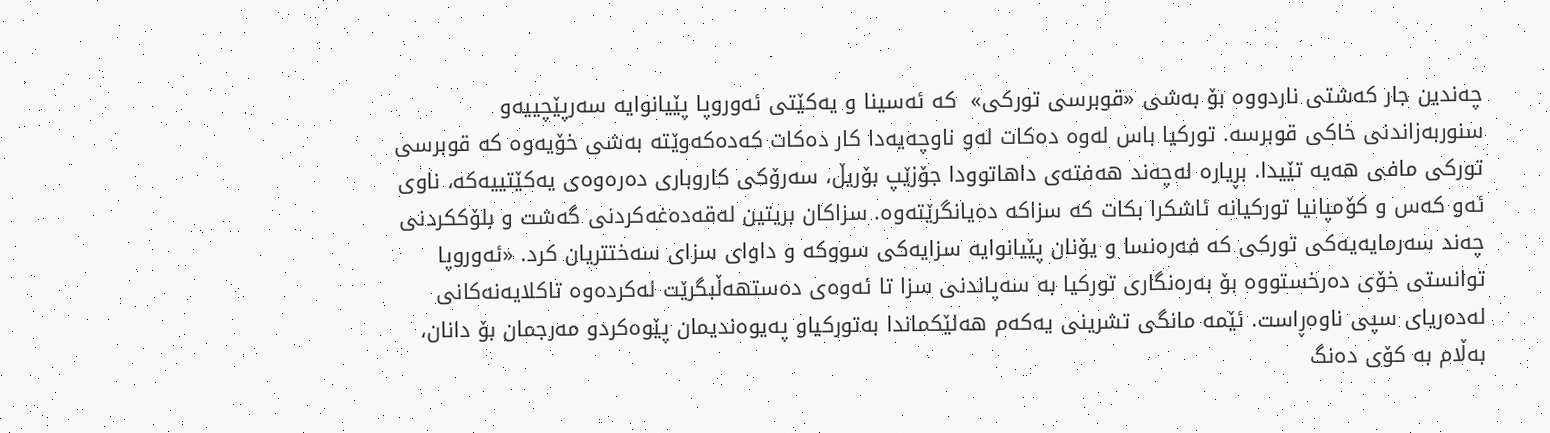چەندین جار کەشتی ناردووە بۆ بەشی «قوبرسی تورکی»  کە ئەسینا و یەکێتی ئەوروپا پێیانوایە سەرپێچییەو سنوربەزاندنی خاکی قوبرسە. تورکیا باس لەوە دەکات لەو ناوچەیەدا کار دەکات کەدەکەوێتە بەشی خۆیەوە کە قوبرسی تورکی مافی هەیە تێیدا. بڕیارە لەچەند هەفتەی داهاتوودا جۆزێپ بۆریڵ، سەرۆکی کاروباری دەرەوەی یەکێتییەکە، ناوی ئەو کەس و کۆمپانیا تورکیانە ئاشکرا بکات کە سزاکە دەیانگرێتەوە. سزاکان بریتین لەقەدەغەکردنی گەشت و بلۆککردنی چەند سەرمایەیەکی تورکی کە فەرەنسا و یۆنان پێیانوایە سزایەکی سووکە و داوای سزای سەختتریان کرد. «ئەوروپا توانستی خۆی دەرخستووە بۆ بەرەنگاری تورکیا بە سەپاندنی سزا تا ئەوەی دەستهەڵبگرێت لەکردەوە تاکلایەنەکانی لەدەریای سپی ناوەڕاست. ئێمە مانگی تشرینی یەکەم هەلێکماندا بەتورکیاو پەیوەندیمان پێوەکردو مەرجمان بۆ دانان، بەڵام بە کۆی دەنگ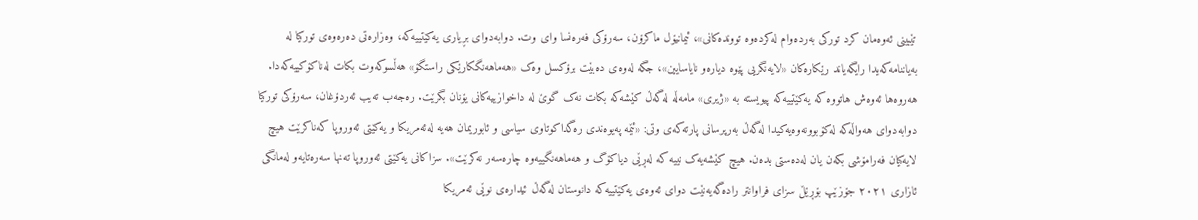تێبینی ئەوەمان کرد تورکی بەردەوام لەکردەوە تووندەکانی»، ئیمانیۆل ماکرۆن، سەرۆکی فەرەنسا وای وت. دوابەدوای بڕیاری یەکێتییەکە، وەزارەتی دەرەوەی تورکیا لە بەیاننامەکەیدا رایگەیاند رێکارەکان «لایەنگریی پێوە دیارەو نایاسایین»، جگە لەوەی دەبێت برۆکسل وەک «هەماهەنگکارێکی راستگۆ» هەڵسوکەوت بکات لەناکۆکییەکەدا. هەروەها ئەوەش هاتووە کە یەکێتییەکە پیویستە بە «ژیری» مامەڵە لەگەڵ کێشەکە بکات نەک گوێ لە داخوازییەکانی یۆنان بگرێت. رەجەب تەیب ئەردۆغان، سەرۆکی تورکیا دوابەدوای هەواڵەکە لەکۆبوونەوەیەکیدا لەگەڵ بەرپرسانی پارتەکەی وتی: «ئێمە پەیوەندی رەگداکوتاوی سیاسی و ئابوریمان هەیە لەئەمریکا و یەکێتی ئەوروپا کەناکرێت هیچ لایەکیان فەرامۆشی بکەن یان لەدەستی بدەن. هیچ کێشەیەک نییە کە لەڕێی دیاکۆگ و هەماهەنگییەوە چارەسەر نەکرێت». سزاکانی یەکێتی ئەوروپا تەنها سەرەتایەو لەمانگی ئازاری ٢٠٢١ جۆزێپ بۆڕێڵ سزای فراوانتر رادەگەیەنێت دوای ئەوەی یەکێتییەکە دانوستان لەگەڵ ئیدارەی نوێی ئەمریکا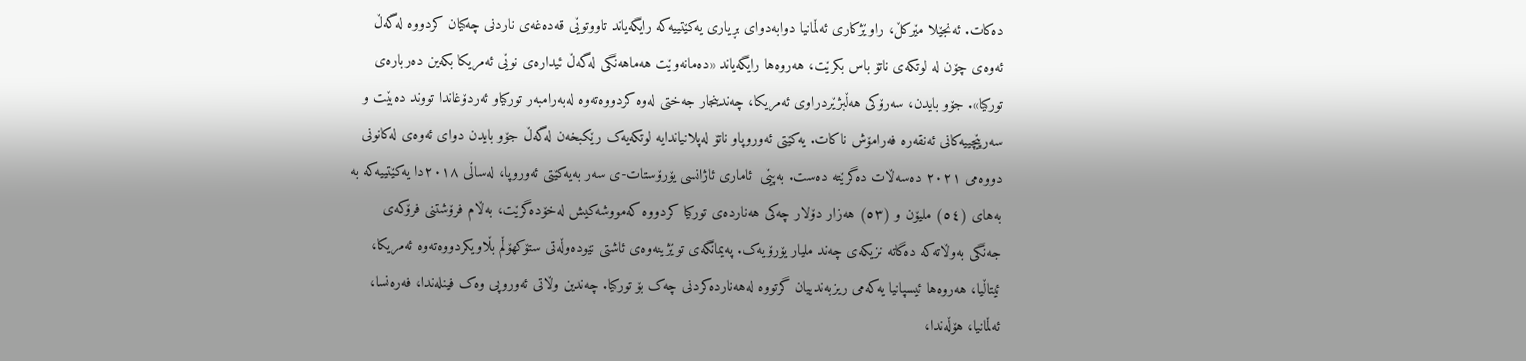دەکات. ئەنجێلا مێرکڵ، راوێژکاری ئەڵمانیا دوابەدوای بڕیاری یەکێتییەکە رایگەیاند تاووتوێی قەدەغەی ناردنی چەکیان کردووە لەگەڵ ئەوەی چۆن لە لوتکەی ناتۆ باس بکرێت، هەروەها رایگەیاند «دەمانەوێت هەماهەنگی لەگەڵ ئیدارەی نوێی ئەمریکا بکەین دەربارەی تورکیا». جۆو بایدن، سەرۆکی هەڵبژێردراوی ئەمریکا، چەندینجار جەختی لەوە کردووەتەوە لەبەرامبەر تورکیاو ئەردۆغاندا تووند دەبێت و سەرپێچییەکانی ئەنقەرە فەرامۆش ناکات. یەکێتی ئەوروپاو ناتۆ لەپلانیاندایە لوتکەیەک رێکبخەن لەگەڵ جۆو بایدن دوای ئەوەی لەکانونی دووەمی ٢٠٢١ دەسەڵات دەگرێتە دەست. بەپێی  ئاماری ئاژانسی یۆرۆستات-ی سەر بەیەکێتی ئەوروپا، لەساڵی ٢٠١٨دا یەکێتییەکە بە بەهای (٥٤) ملیۆن و (٥٣) هەزار دۆلار چەکی هەناردەی تورکیا کردووە کەمووشەکیش لەخۆدەگرێت، بەڵام فرۆشتنی فرۆکەی جەنگی بەوڵاتەکە دەگاتە نزیکەی چەند ملیار یۆرۆیەک. پەیمانگەی توێژینەوەی ئاشتی نێودەوڵەتی ستۆکهۆڵم بڵاویکردووەتەوە ئەمریکا، ئیتاڵیا، هەروەها ئیسپانیا یەکەمی ریزبەندییان گرتووە لەهەناردەکردنی چەک بۆ تورکیا. چەندین وڵاتی ئەوروپی وەک فینلەندا، فەرەنسا، ئەڵمانیا، هۆڵەندا،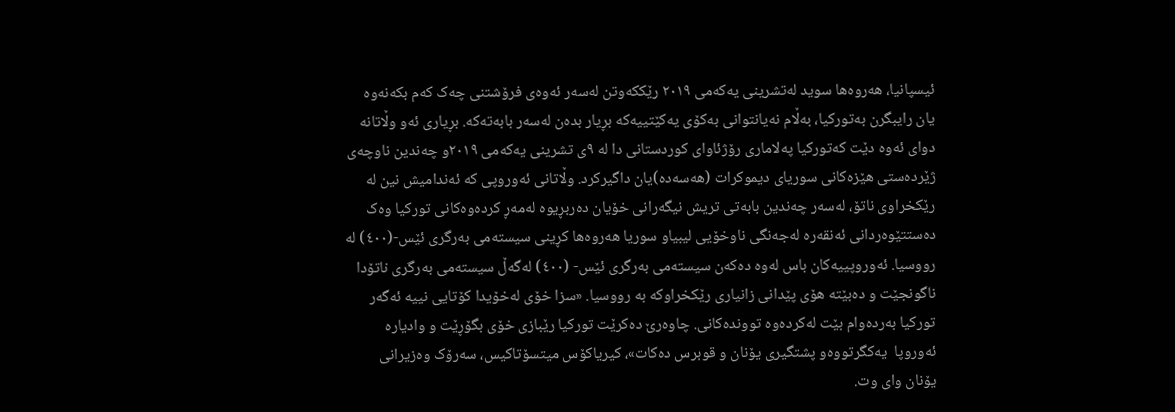ئیسپانیا، هەروەها سوید لەتشرینی یەکەمی ٢٠١٩ رێککەوتن لەسەر ئەوەی فرۆشتنی چەک کەم بکەنەوە یان رایبگرن بەتورکیا، بەڵام نەیانتوانی بەکۆی یەکێتییەکە بڕیار بدەن لەسەر بابەتەکە. بڕیاری ئەو وڵاتانە دوای ئەوە دێت کەتورکیا پەلاماری رۆژئاوای کوردستانی دا لە ٩ی تشرینی یەکەمی ٢٠١٩و چەندین ناوچەی ژێردەستی هێزەکانی سوریای دیموکرات (هەسەدە)یان داگیرکرد. وڵاتانی ئەوروپی کە ئەندامیش نین لە رێکخراوی ناتۆ، لەسەر چەندین بابەتی تریش نیگەرانی خۆیان دەربڕیوە لەمەڕ کردەوەکانی تورکیا وەک دەستتێوەردانی ئەنقەرە لەجەنگی ناوخۆیی لیبیاو سوریا هەروەها کڕینی سیستەمی بەرگری ئێس-(٤٠٠) لە رووسیا. ئەوروپییەکان باس لەوە دەکەن سیستەمی بەرگری ئێس- (٤٠٠) لەگەڵ سیستەمی بەرگری ناتۆدا ناگونجێت و دەبێتە هۆی پێدانی زانیاری رێکخراوکە بە رووسیا. «سزا خۆی لەخۆیدا کۆتایی نییە ئەگەر تورکیا بەردەوام بێت لەکردەوە تووندەکانی. چاوەرێ دەکرێت تورکیا رێبازی خۆی بگۆڕێت و وادیارە ئەوروپا  یەکگرتووەو پشتگیری یۆنان و قوبرس دەکات»، کیریاکۆس میتسۆتاکیس، سەرۆک وەزیرانی یۆنان وای وت.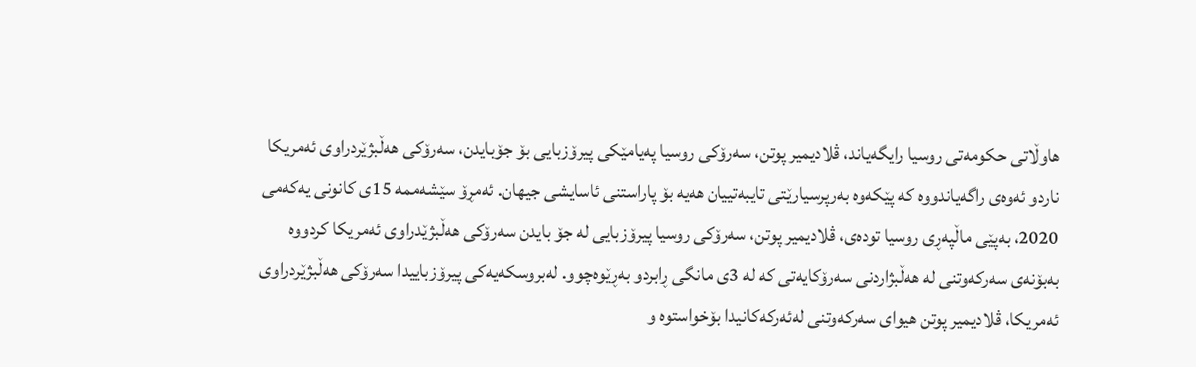هاوڵاتى ‌حکومه‌تى روسیا رایگه‌یاند، ڤلادیمیر پوتن، سه‌رۆکى روسیا په‌یامێکى پیرۆزبایى بۆ جۆبایدن، سه‌رۆکى هه‌ڵبژێردراوى ئه‌مریکا ناردو ئه‌وه‌ى راگه‌یاندووه‌ که‌ پێکه‌وه‌ به‌رپرسیارێتى تایبه‌تییان هه‌یه‌ بۆ پاراستنى ئاسایشى جیهان. ئه‌مڕۆ سێشه‌ممه‌ 15ى کانونى یه‌که‌مى 2020، به‌پێى ماڵپه‌ڕى روسیا توده‌ی، ڤلادیمیر پوتن، سه‌رۆکى روسیا پیرۆزبایى له‌ جۆ بایدن سه‌رۆکى هه‌ڵبژێدراوى ئه‌مریکا کردووه‌ به‌بۆنه‌ى سه‌رکه‌وتنى له‌ هه‌ڵبژاردنى سه‌رۆکایه‌تى که‌ له‌ 3ى مانگى ڕابردو به‌ڕێوه‌چوو. له‌بروسکه‌یه‌کى پیرۆزباییدا سه‌رۆکى هه‌ڵبژێردراوى ئه‌مریکا، ڤلادیمیر پوتن هیواى سه‌رکه‌وتنى له‌ئه‌رکه‌کانیدا بۆخواستوه‌ و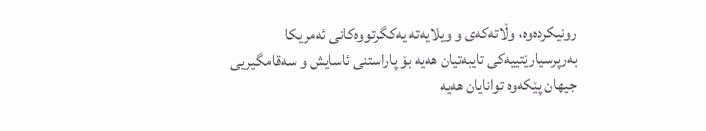رونیکرده‌وه‌، وڵاته‌که‌ى و ویلایه‌ته‌ یه‌کگرتووه‌کانى ئه‌مریکا به‌رپرسیارێتییه‌کى تایبه‌تیان هه‌یه‌ بۆ پاراستنى ئاسایش و سه‌قامگیریى جیهان پێکه‌وه‌ توانایان هه‌یه‌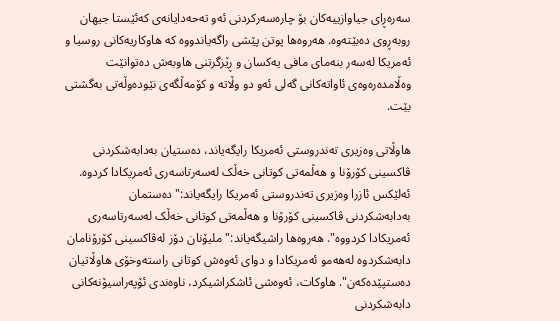سه‌ره‌ڕاى جیاوازییه‌کان بۆ چاره‌سه‌رکردنى ئه‌و ته‌حه‌دایانه‌ى که‌ئێستا جیهان روبه‌ڕوى ده‌بێته‌وه‌. هه‌روه‌ها پوتن پێشى راگه‌یاندووه‌ که‌ هاوکاریه‌کانى روسیا و ئه‌مریکا له‌سه‌ر بنه‌ماى مافى یه‌کسان و ڕێزگرتنى هاوبه‌ش ده‌توانێت وه‌ڵامده‌ره‌وه‌ى ئاواته‌کانى گه‌لى ئه‌و دو وڵاته‌ و کۆمه‌ڵگه‌ى نێوده‌وڵه‌تى به‌گشتى بێت.

هاوڵاتى وه‌زیرى ته‌ندروستى ئه‌مریکا رایگه‌یاند، ده‌ستیان به‌دابه‌شکردنى ڤاکسینى کۆرۆنا و هه‌ڵمه‌تى کوتانى خه‌ڵک له‌سه‌رتاسه‌رى ئه‌مریکادا کردوه‌. ئه‌لێکس ئازرا وه‌زیرى ته‌ندروستى ئه‌مریکا رایگه‌یاند:" ده‌ستمان به‌دابه‌شکردنى ڤاکسینى کۆرۆنا و هه‌ڵمه‌تى کوتانى خه‌ڵک له‌سه‌رتاسه‌رى ئه‌مریکادا کردووه‌". هه‌روه‌ها راشیگه‌یاند:" ملیۆنان دۆز له‌ڤاکسینى کۆرۆنامان دابه‌شکردوه‌ له‌هه‌مو ئه‌مریکادا و دواى ئه‌وه‌ش کوتانى راسته‌وخۆى هاوڵاتیان ده‌ستپێده‌که‌ن". هاوکات، ئه‌وه‌شى ئاشکراشیکرد، ناوه‌ندى ئۆپه‌راسیۆنه‌کانى دابه‌شکردنى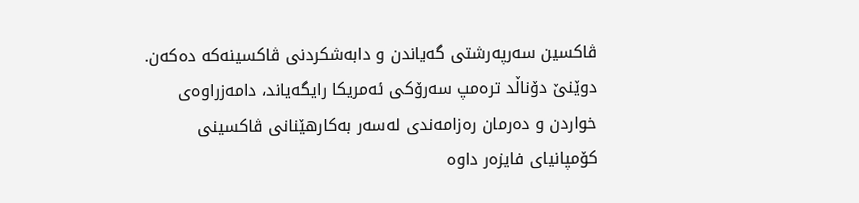ڤاکسین سه‌رپه‌رشتى گه‌یاندن و دابه‌شکردنى ڤاکسینه‌که‌ ده‌که‌ن. دوێنێ دۆناڵد تره‌مپ سه‌رۆکى ئه‌مریکا رایگه‌یاند، دامه‌زراوه‌ى خواردن و ده‌رمان ره‌زامه‌ندى له‌سه‌ر به‌کارهێنانى ڤاکسینى کۆمپانیاى فایزه‌ر داوه‌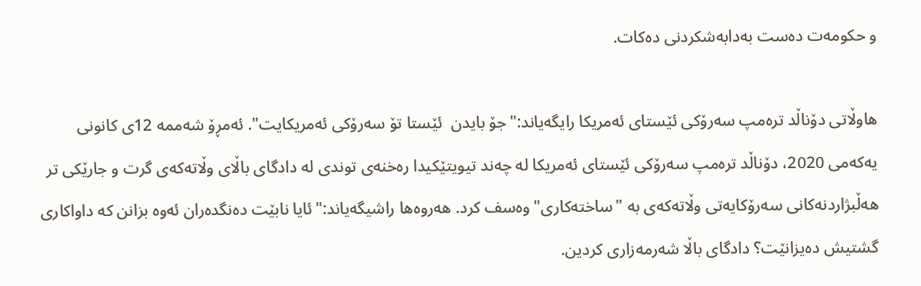و حکومه‌ت ده‌ست به‌دابه‌شکردنى ده‌کات.

هاوڵاتى ‌دۆناڵد تره‌مپ سه‌رۆکى ئێستاى ئه‌مریکا رایگه‌یاند:"جۆ بایدن  ئێستا تۆ سه‌رۆکى ئه‌مریکایت". ئه‌مڕۆ شه‌ممه‌ 12ى کانونى یه‌که‌مى 2020، دۆناڵد تره‌مپ سه‌رۆکى ئێستاى ئه‌مریکا له‌ چه‌ند تیویتێکیدا ره‌خنه‌ى توندى له‌ دادگاى باڵاى وڵاته‌که‌ى گرت و جارێکى تر هه‌ڵبژاردنه‌کانى سه‌رۆکایه‌تى وڵاته‌که‌ى به‌ "ساخته‌کاری" وه‌سف کرد. هه‌روه‌ها راشیگه‌یاند:"ئایا نابێت ده‌نگده‌ران ئه‌وه‌ بزانن که‌ داواکارى گشتیش ده‌یزانێت؟ دادگاى باڵا شه‌رمه‌زارى کردین.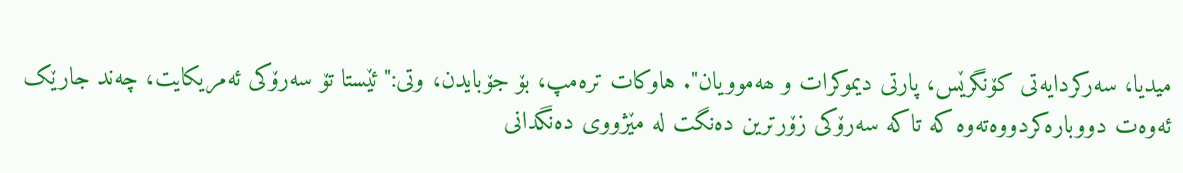میدیا، سه‌رکردایه‌تى کۆنگرێس، پارتى دیموکرات و ھه‌موویان". هاوکات تره‌مپ، بۆ جۆبایدن، وتى:"ئێستا تۆ سه‌رۆکى ئه‌مریکایت، چه‌ند جارێک ئه‌وه‌ت دووباره‌کردووه‌ته‌وه‌ که‌ تاکه‌ سه‌رۆکى زۆرترین ده‌نگت له‌ مێژووى ده‌نگدانى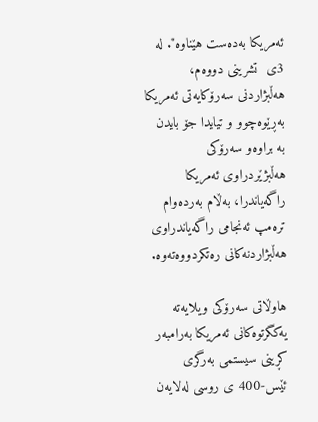ئه‌مریکا به‌ده‌ست هێناوه‌". له‌ 3ى  تشرینى دووه‌م، هه‌ڵبژاردنى سه‌رۆکایه‌تى ئه‌مریکا به‌ڕێوه‌چوو و تیایدا جۆ بایدن به‌ براوه‌و سه‌رۆکى هه‌ڵبژێردراوى ئه‌مریکا راگه‌یاندرا، به‌ڵام به‌رده‌وام تره‌مپ ئه‌نجامى راگه‌یاندراوى هه‌ڵبژاردنه‌کانى ره‌تکردووه‌ته‌وه‌.

هاوڵاتى سه‌رۆکى ویلایه‌ته‌ یه‌کگرتوه‌کانى ئه‌مریکا به‌رامبه‌ر کڕینى سیستمى به‌رگرى ئێس-400 ى روسى له‌لایه‌ن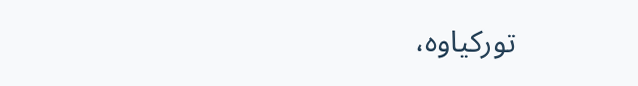تورکیاوه‌،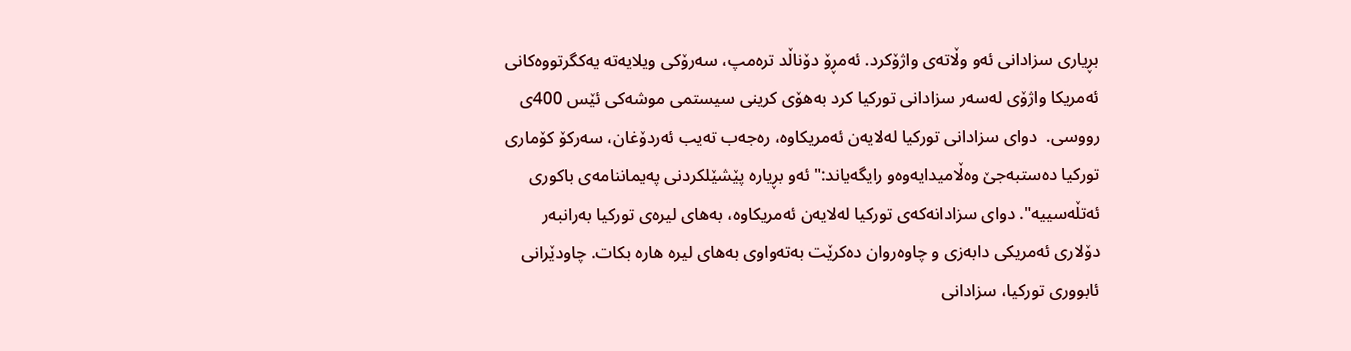بڕیارى سزادانى ئه‌و وڵاته‌ى واژۆکرد. ئه‌مڕۆ دۆناڵد تره‌مپ، سه‌رۆکى ویلایه‌ته‌ یه‌کگرتووه‌کانى ئه‌مریکا واژۆى له‌سه‌ر سزادانى تورکیا کرد به‌هۆى کرینى سیستمى موشه‌کى ئێس 400ى رووسى.  دواى سزادانى تورکیا له‌لایه‌ن ئه‌مریکاوه‌، ره‌جه‌ب ته‌یب ئه‌ردۆغان، سه‌رکۆ کۆمارى تورکیا ده‌ستبه‌جێ وه‌ڵامیدایه‌وه‌و رایگه‌یاند:" ئه‌و بڕیاره‌ پێشێلکردنى په‌یماننامه‌ى باکورى ئه‌تڵه‌سییه‌". دواى سزادانه‌که‌ى تورکیا له‌لایه‌ن ئه‌مریکاوه‌، به‌هاى لیره‌ى تورکیا به‌رانبه‌ر دۆلارى ئه‌مریکى دابه‌زى و چاوه‌روان ده‌کرێت به‌ته‌واوى به‌هاى لیره‌ هاره‌ بکات. چاودێرانى ئابوورى تورکیا، سزادانى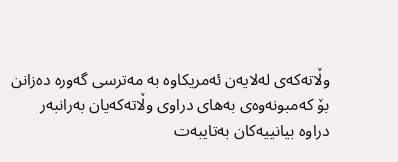وڵاته‌که‌ى له‌لایه‌ن ئه‌مریکاوه‌ به‌ مه‌ترسى گه‌وره‌ ده‌زانن بۆ که‌مبونه‌وه‌ى به‌هاى دراوى وڵاته‌که‌یان به‌رانبه‌ر دراوه‌ بیانییه‌کان به‌تایبه‌ت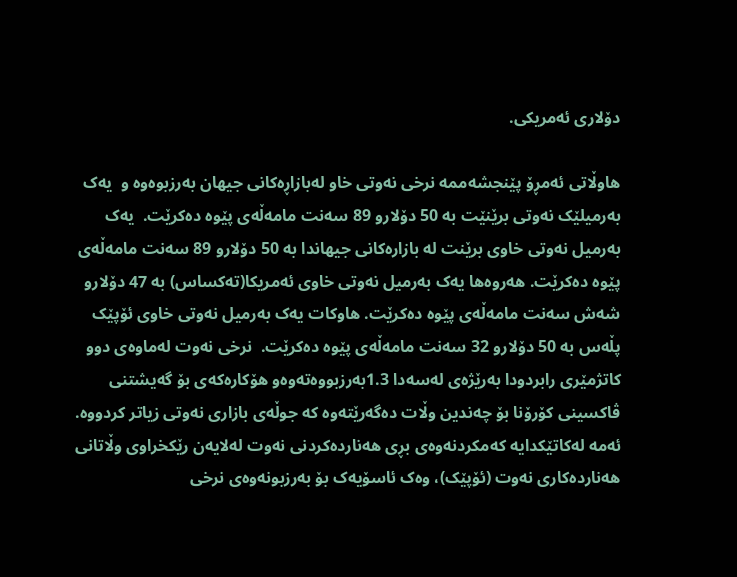دۆلارى ئه‌مریکى.

هاوڵاتى ئه‌مڕۆ پێنجشه‌ممه‌ نرخى نه‌وتى خاو له‌بازاڕه‌کانى جیهان به‌رزبوه‌وه‌ و  یه‌ک به‌رمیلێک نه‌وتى برێنێت به‌ 50 دۆلارو 89 سه‌نت مامه‌ڵه‌ى پێوه‌ ده‌کرێت.  یه‌ک به‌رمیل نه‌وتى خاوى برێنت له‌ بازاره‌کانى جیهاندا به‌ 50 دۆلارو 89 سه‌نت مامه‌ڵه‌ى پێوه‌ ده‌کرێت. هه‌روه‌ها یه‌ک به‌رمیل نه‌وتى خاوى ئه‌مریکا(ته‌کساس) به‌ 47 دۆلارو شه‌ش سه‌نت مامه‌ڵه‌ى پێوه‌ ده‌کرێت. هاوکات یه‌ک به‌رمیل نه‌وتى خاوى ئۆپێک پڵه‌س به‌ 50 دۆلارو 32 سه‌نت مامه‌ڵه‌ى پێوه‌ ده‌کرێت.  نرخى نه‌وت له‌ماوه‌ى دوو کاتژمێرى رابردودا به‌رێژه‌ى له‌سه‌دا 1.3به‌رزبووه‌ته‌وه‌و هۆکاره‌که‌ى بۆ گه‌یشتنى ڤاکسینى کۆرۆنا بۆ چه‌ندین وڵات ده‌گه‌رێته‌وه‌ که‌ جوڵه‌ى بازارى نه‌وتى زیاتر کردووه‌. ئه‌مه‌ له‌کاتێکدایه‌ که‌مکردنه‌وه‌ى بڕى هه‌نارده‌کردنى نه‌وت له‌لایه‌ن رێکخراوى وڵاتانى هه‌نارده‌کارى نه‌وت (ئۆپێک)، وه‌ک ئاسۆیه‌ک بۆ به‌رزبونه‌وه‌ى نرخى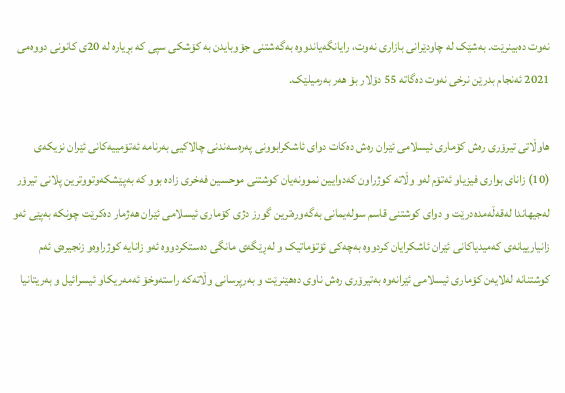نه‌وت ده‌بینرێت. به‌شێک له‌ چاودێرانى بازارى نه‌وت، رایانگه‌یاندووه‌ به‌گه‌شتنى جۆوبایدن به‌ کۆشکى سپى که‌ بڕیاره‌ له‌ 20ى کانونى دووه‌مى 2021 ئه‌نجام بدرێن نرخى نه‌وت ده‌گاته‌ 55 دۆلار بۆ هه‌ر به‌رمیلێک.

هاوڵاتى تیرۆری رەش کۆماری ئیسلامی ئێران رەش دەکات دوای ئاشکرابوونی پەرەسەندنی چالاکیی بەرنامە ئەتۆمییەکانی ئێران نزیکەی (10) زانای بواری فیزیاو ئەتۆم لەو وڵاتە کوژراون کەدوایین نموونەیان کوشتنی موحسین فەخری زادە بوو کە بەپێشکەوتووترین پلانی تیرۆر لەجیهاندا لەقەڵەمدەدرێت و دوای کوشتنی قاسم سولەیمانی بەگەورەترین گورز دژی کۆماری ئیسلامی ئێران هەژمار دەکرێت چونکە بەپێی ئەو زانیارییانەی کەمیدیاکانی ئێران ئاشکرایان کردووە بەچەکی ئۆتۆماتیک و لەڕێگەی مانگی دەستکردووە ئەو زانایە کوژراوەو زنجیرەی ئەم کوشتنانە لەلایەن کۆماری ئیسلامی ئێرانەوە بەتیرۆری رەش ناوی دەهێنرێت و بەرپرسانی وڵاتەکە راستەوخۆ ئەمەریکاو ئیسرائیل و بەریتانیا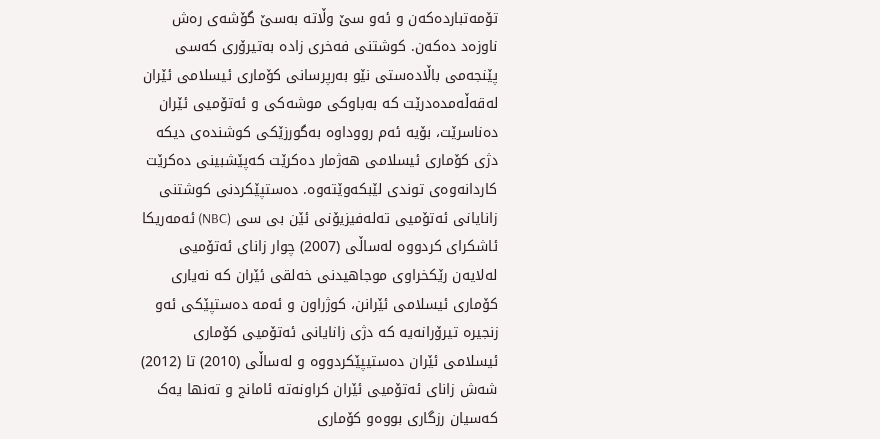تۆمەتباردەکەن و ئەو سێ وڵاتە بەسێ گۆشەی رەش ناوزەد دەکەن. کوشتنی فەخری زادە بەتیرۆری کەسی پێنجەمی باڵادەستی نێو بەرپرسانی کۆماری ئیسلامی ئێران لەقەڵەمدەدرێت کە بەباوکی موشەکی و ئەتۆمیی ئێران دەناسرێت، بۆیە ئەم رووداوە بەگورزێکی کوشندەی دیکە دژی کۆماری ئیسلامی هەژمار دەکرێت کەپێشبینی دەکرێت کاردانەوەی توندی لێبکەوێتەوە. دەستپێکردنی کوشتنی زانایانی ئەتۆمیی تەلەفیزیۆنی ئێن بی سی (NBC) ئەمەریکا ئاشکرای کردووە لەساڵی (2007) چوار زانای ئەتۆمیی لەلایەن رێکخراوی موجاهیدنی خەلقی ئێران کە نەیاری کۆماری ئیسلامی ئێرانن، کوژراون و ئەمە دەستپێکی ئەو زنجیرە تیرۆرانەیە کە دژی زانایانی ئەتۆمیی کۆماری ئیسلامی ئێران دەستیپێکردووە و لەساڵی (2010) تا (2012) شەش زانای ئەتۆمیی ئێران کراونەتە ئامانج و تەنها یەک کەسیان رزگاری بووەو کۆماری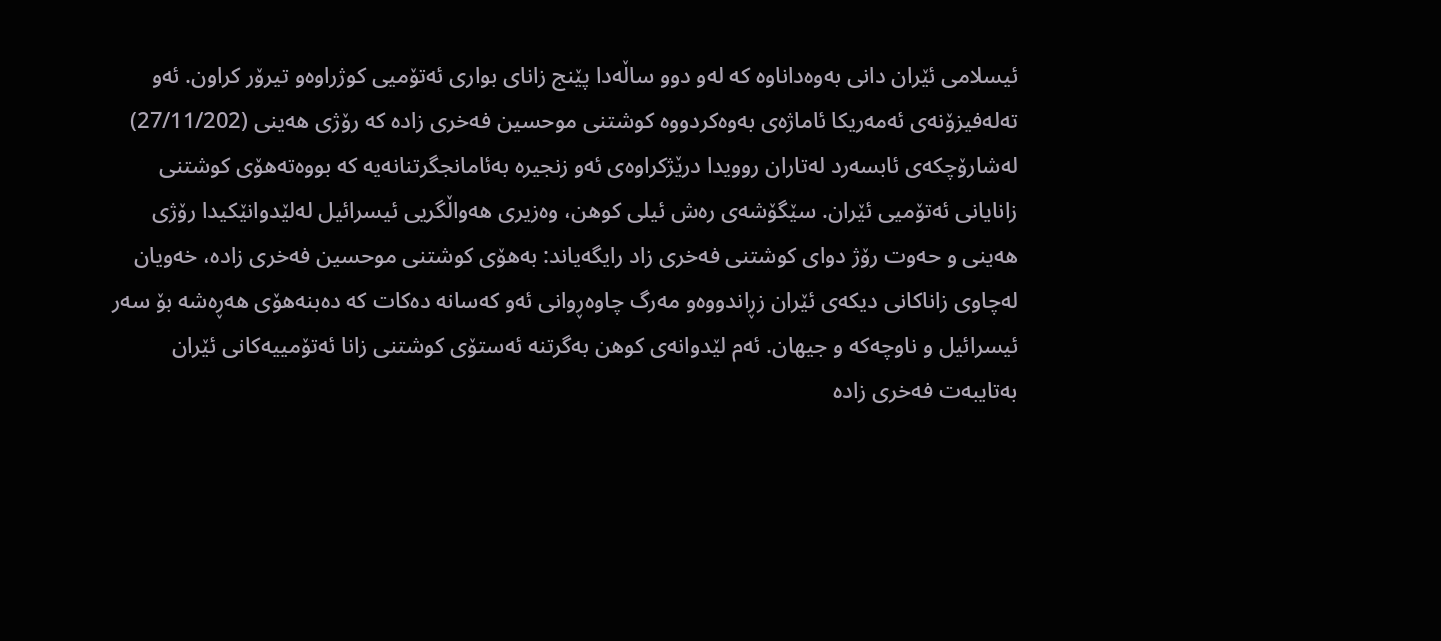ئیسلامی ئێران دانی بەوەداناوە کە لەو دوو ساڵەدا پێنج زانای بواری ئەتۆمیی کوژراوەو تیرۆر کراون. ئەو تەلەفیزۆنەی ئەمەریکا ئاماژەی بەوەکردووە کوشتنی موحسین فەخری زادە کە رۆژی هەینی (27/11/202) لەشارۆچکەی ئابسەرد لەتاران روویدا درێژکراوەی ئەو زنجیرە بەئامانجگرتنانەیە کە بووەتەهۆی کوشتنی زانایانی ئەتۆمیی ئێران. سێگۆشەی رەش ئیلی کوهن، وەزیری هەواڵگریی ئیسرائیل لەلێدوانێکیدا رۆژی هەینی و حەوت رۆژ دوای کوشتنی فەخری زاد رایگەیاند: بەهۆی کوشتنی موحسین فەخری زادە، خەویان لەچاوی زاناکانی دیکەی ئێران زڕاندووەو مەرگ چاوەڕوانی ئەو کەسانە دەکات کە دەبنەهۆی هەڕەشە بۆ سەر ئیسرائیل و ناوچەکە و جیهان. ئەم لێدوانەی کوهن بەگرتنە ئەستۆی کوشتنی زانا ئەتۆمییەکانی ئێران بەتایبەت فەخری زادە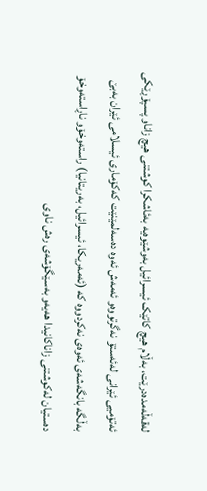لەقەڵەمدەدرێت، بەڵام هیچ کاتێک ئیسرائیل بەوشێوەیە بەئاشکرا کوشتنی هیچ زاناو پسپۆڕێکی ئەتۆمیی ئێرانی لەئەستۆ نەگرتووەو ئەمەش ئەوە دەسەلمێنێت کەکۆماری ئیسلامی ئێران بەبێ بەڵگە بانگەشەی ئەوەی نەکردووە کە (ئەمەریکا، ئیسرائیل، بەریتانیا) راستەوخۆو ناڕاستەوخۆ دەستیان لەکوشتنی زاناکانیدا هەیەو بەسێگۆشەی رەش ناوی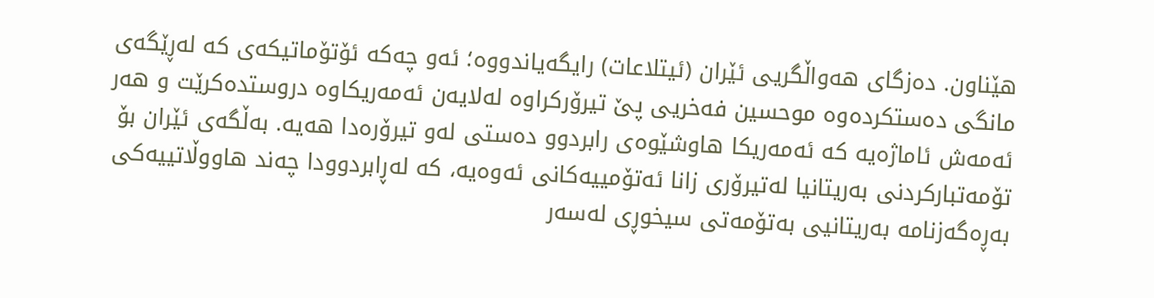هێناون. دەزگای هەواڵگریی ئێران (ئیتلاعات) رایگەیاندووە؛ ئەو چەکە ئۆتۆماتیکەی کە لەڕێگەی مانگی دەستکردەوە موحسین فەخریی پێ تیرۆرکراوە لەلایەن ئەمەریکاوە دروستدەکرێت و هەر ئەمەش ئاماژەیە کە ئەمەریکا هاوشێوەی رابردوو دەستی لەو تیرۆرەدا هەیە. بەڵگەی ئێران بۆ تۆمەتبارکردنی بەریتانیا لەتیرۆری زانا ئەتۆمییەکانی ئەوەیە، کە لەڕابردوودا چەند هاووڵاتییەکی بەڕەگەزنامە بەریتانیی بەتۆمەتی سیخوڕی لەسەر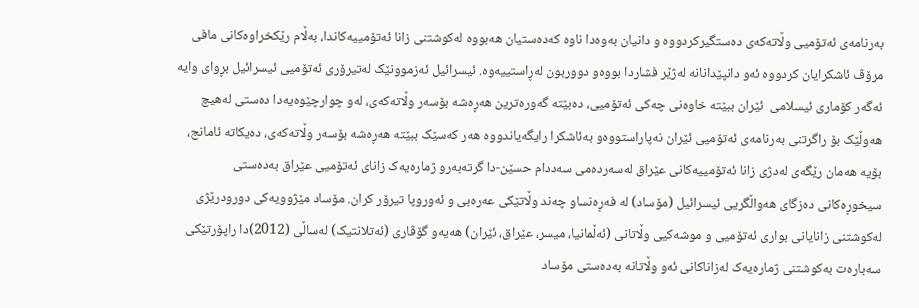بەرنامەی ئەتۆمیی وڵاتەکەی دەستگیرکردووە و دانیان بەوەدا ناوە کەدەستیان هەبووە لەکوشتنی زانا ئەتۆمییەکاندا، بەڵام رێکخراوەکانی مافی مرۆڤ ئاشکرایان کردووە ئەو دانپێدانانە لەژێر فشاردا بووەو دووربون لەڕاستییەوە. ئیسرائیل ئەزموونێک لەتیرۆری ئەتۆمیی ئیسرائیل بڕوای وایە ئەگەر کۆماری ئیسلامی  ئێران ببێتە خاوەنی چەکی ئەتۆمیی، دەبێتە گەورەترین هەڕەشە بۆسەر وڵاتەکەی، لەو چوارچێوەیەدا دەستی لەهیچ هەوڵێک بۆ راگرتنی بەرنامەی ئەتۆمیی ئێران نەپاراستووەو بەئاشکرا رایگەیاندووە هەر کەسێک ببێتە هەڕەشە بۆسەر وڵاتەکەی، دەیکاتە ئامانج، بۆیە هەمان رێگەی لەدژی زانا ئەتۆمییەکانی عێراق لەسەردەمی سەددام حسێن-دا گرتەبەرو ژمارەیەک زانای ئەتۆمیی عێراق بەدەستی سیخوڕەکانی دەزگای هەواڵگریی ئیسرائیل (مۆساد) لە فەڕەنساو چەند وڵاتێکی عەرەبی و ئەوروپا تیرۆر کران. مۆساد مێژوویەکی دورودرێژی لەکوشتنی زانایانی بواری ئەتۆمیی و موشەکیی وڵاتانی (ئەڵمانیا، میسر، عێراق، ئێران) هەیەو گۆڤاری (ئەتلانتیک) لەساڵی (2012)دا راپۆرتێکی سەبارەت بەکوشتنی ژمارەیەک لەزاناکانی ئەو وڵاتانە بەدەستی مۆساد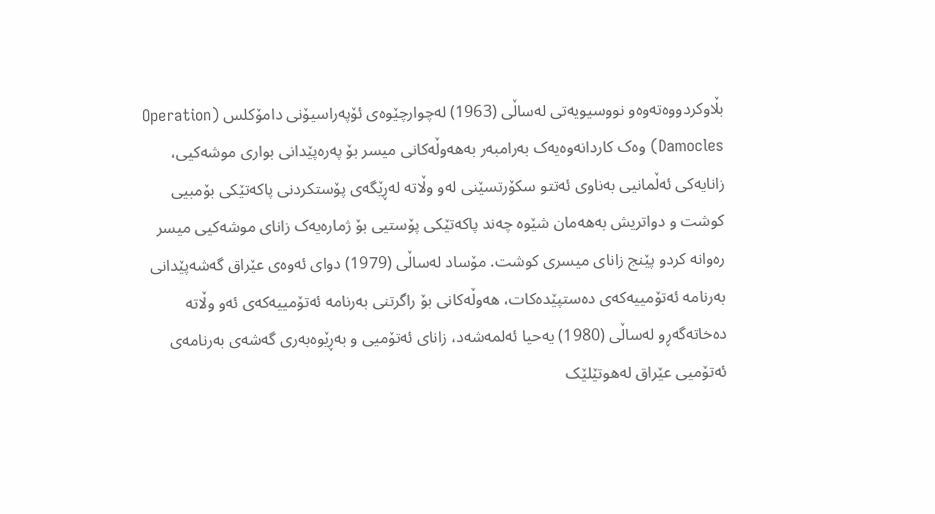بڵاوکردووەتەوەو نووسیویەتی لەساڵی (1963) لەچوارچێوەی ئۆپەراسیۆنی دامۆکلس (Operation Damocles) وەک کاردانەوەیەک بەرامبەر بەهەوڵەکانی میسر بۆ پەرەپێدانی بواری موشەکیی، زانایەکی ئەڵمانیی بەناوی ئەتتو سکۆرتسێنی لەو وڵاتە لەڕێگەی پۆستکردنی پاکەتێکی بۆمبیی کوشت و دواتریش بەهەمان شێوە چەند پاکەتێکی پۆستیی بۆ ژمارەیەک زانای موشەکیی میسر رەوانە کردو پێنج زانای میسری کوشت. مۆساد لەساڵی (1979) دوای ئەوەی عێراق گەشەپێدانی بەرنامە ئەتۆمییەکەی دەستپێدەکات، هەوڵەکانی بۆ راگرتنی بەرنامە ئەتۆمییەکەی ئەو وڵاتە دەخاتەگەڕو لەساڵی (1980) یەحیا ئەلمەشەد، زانای ئەتۆمیی و بەڕێوەبەری گەشەی بەرنامەی ئەتۆمیی عێراق لەهوتێلێک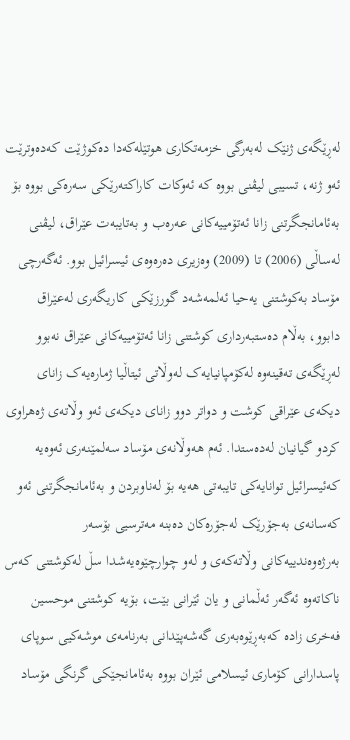لەڕێگەی ژنێک لەبەرگی خزمەتکاری هوتێلەکەدا دەکوژێت کەدەوترێت ئەو ژنە، تسیبی لیڤنی بووە کە ئەوکات کاراکتەرێکی سەرەکی بووە بۆ بەئامانجگرتنی زانا ئەتۆمییەکانی عەرەب و بەتایبەت عێراق، لیڤنی لەساڵی (2006) تا (2009) وەزیری دەرەوەی ئیسرائیل بوو. ئەگەرچی مۆساد بەکوشتنی یەحیا ئەلمەشەد گورزێکی کاریگەری لەعێراق دابوو، بەڵام دەستبەرداری کوشتنی زانا ئەتۆمییەکانی عێراق نەبوو لەڕێگەی تەقینەوە لەکۆمپانیایەک لەوڵاتی ئیتاڵیا ژمارەیەک زانای دیکەی عێراقی کوشت و دواتر دوو زانای دیکەی ئەو وڵاتەی ژەهراوی کردو گیانیان لەدەستدا. ئەم هەوڵانەی مۆساد سەلمێنەری ئەوەیە کەئیسرائیل توانایەکی تایبەتی هەیە بۆ لەناوبردن و بەئامانجگرتنی ئەو کەسانەی بەجۆرێک لەجۆرەکان دەبنە مەترسیی بۆسەر بەرژەوەندییەکانی وڵاتەکەی و لەو چوارچێوەیەشدا سڵ لەکوشتنی کەس ناکاتەوە ئەگەر ئەڵمانی و یان ئێرانی بێت، بۆیە کوشتنی موحسین فەخری زادە کەبەڕێوەبەری گەشەپێدانی بەرنامەی موشەکیی سوپای پاسدارانی کۆماری ئیسلامی ئێران بووە بەئامانجێکی گرنگی مۆساد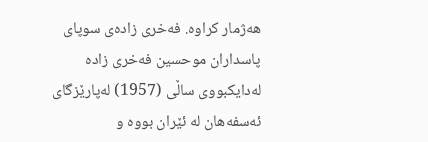هەژمار کراوە. فەخری زادەی سوپای پاسداران موحسین فەخری زادە لەدایکبووی ساڵی (1957) لەپارێزگای ئەسفەهان لە ئێران بووە و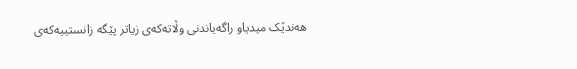هەندێک میدیاو راگەیاندنی وڵاتەکەی زیاتر پێگە زانستییەکەی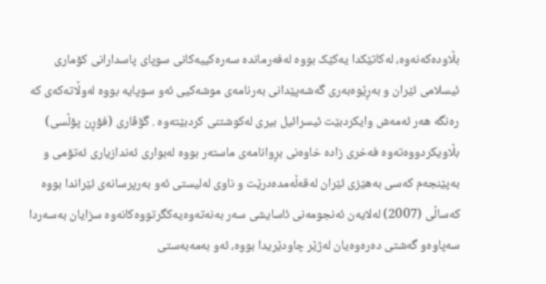بڵاودەکەنەوە، لەکاتێکدا یەکێک بووە لەفەرماندە سەرەکییەکانی سوپای پاسدارانی کۆماری ئیسلامی ئێران و بەڕێوەبەری گەشەپێدانی بەرنامەی موشەکیی ئەو سوپایە بووە لەوڵاتەکەی کە رەنگە هەر ئەمەش وایکردبێت ئیسرائیل بیری لەکوشتنی کردبێتەوە . گۆڤاری (فۆڕن پۆڵسی) بڵاویکردووەتەوە فەخری زادە خاوەنی بڕوانامەی ماستەر بووە لەبواری ئەندازیاری ئەتۆمی و بەپێنجەم کەسی بەهێزی ئێران لەقەڵەمدەدرێت و ناوی لەلیستی ئەو بەرپرسانەی ئێراندا بووە کەساڵی (2007) لەلایەن ئەنجومەنی ئاسایشی سەر بەنەتەوەیەکگرتووەکانەوە سزایان بەسەردا سەپاوەو گەشتی دەرەوەیان لەژێر چاودێریدا بووە، ئەو بەمەبەستی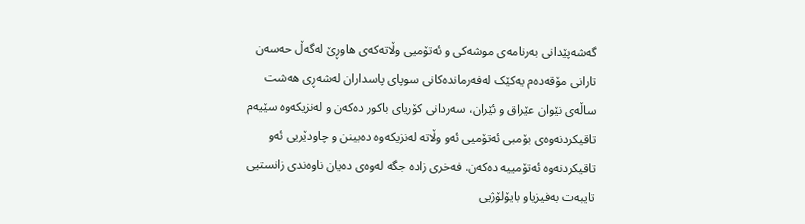گەشەپێدانی بەرنامەی موشەکی و ئەتۆمیی وڵاتەکەی هاوڕێ لەگەڵ حەسەن تارانی مۆقەدەم یەکێک لەفەرماندەکانی سوپای پاسداران لەشەڕی هەشت ساڵەی نێوان عێراق و ئێران، سەردانی کۆریای باکور دەکەن و لەنزیکەوە سێیەم تاقیکردنەوەی بۆمبی ئەتۆمیی ئەو وڵاتە لەنزیکەوە دەبینن و چاودێریی ئەو تاقیکردنەوە ئەتۆمییە دەکەن. فەخری زادە جگە لەوەی دەیان ناوەندی زانستیی تایبەت بەفیزیاو بایۆلۆژیی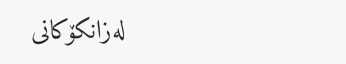لەزانکۆکانی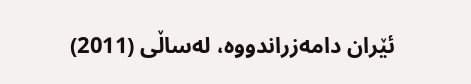ئێران دامەزراندووە، لەساڵی (2011)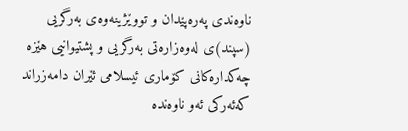ناوەندی پەرەپێدان و تووێژینەوەی بەرگریی (سپند)ی لەوەزارەتی بەرگریی و پشتیوانیی هێزە چەکدارەکانی کۆماری ئیسلامی ئێران دامەزراند کەئەرکی ئەو ناوەندە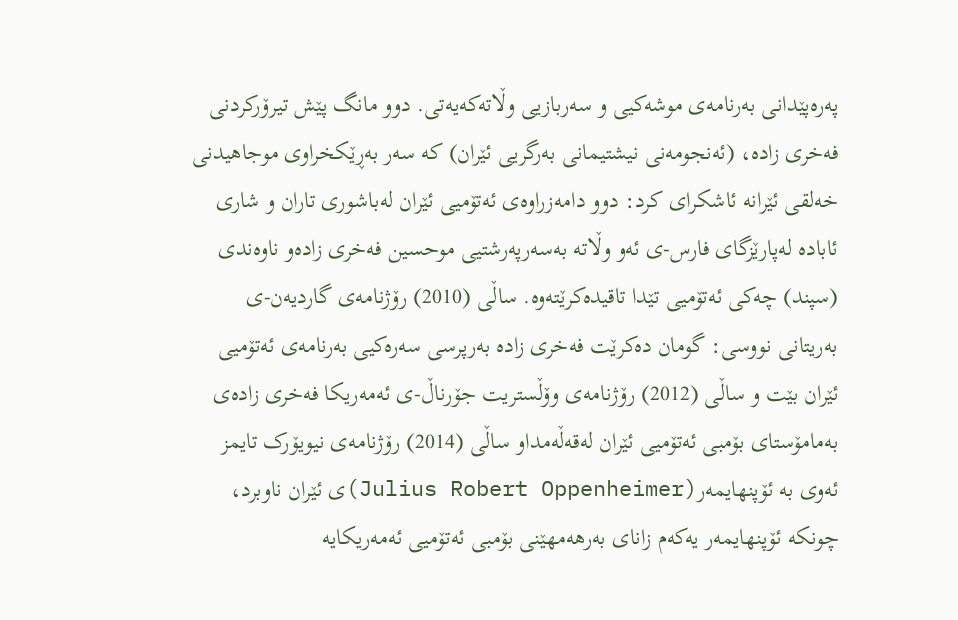پەرەپێدانی بەرنامەی موشەکیی و سەربازیی وڵاتەکەیەتی. دوو مانگ پێش تیرۆرکردنی فەخری زادە، (ئەنجومەنی نیشتیمانی بەرگریی ئێران) کە سەر بەڕێکخراوی موجاهیدنی خەلقی ئێرانە ئاشکرای کرد: دوو دامەزراوەی ئەتۆمیی ئێران لەباشوری تاران و شاری ئابادە لەپارێزگای فارس-ی ئەو وڵاتە بەسەرپەرشتیی موحسین فەخری زادەو ناوەندی (سپند) چەکی ئەتۆمیی تێدا تاقیدەکرێتەوە. ساڵی (2010) رۆژنامەی گاردیەن-ی بەریتانی نووسی: گومان دەکرێت فەخری زادە بەرپرسی سەرەکیی بەرنامەی ئەتۆمیی ئێران بێت و ساڵی (2012) رۆژنامەی وۆڵستریت جۆرناڵ-ی ئەمەریکا فەخری زادەی بەمامۆستای بۆمبی ئەتۆمیی ئێران لەقەڵەمداو ساڵی (2014) رۆژنامەی نیویۆرک تایمز ئەوی بە ئۆپنهایمەر(Julius Robert Oppenheimer)ی ئێران ناوبرد، چونکە ئۆپنهایمەر یەکەم زانای بەرهەمهێنی بۆمبی ئەتۆمیی ئەمەریکایە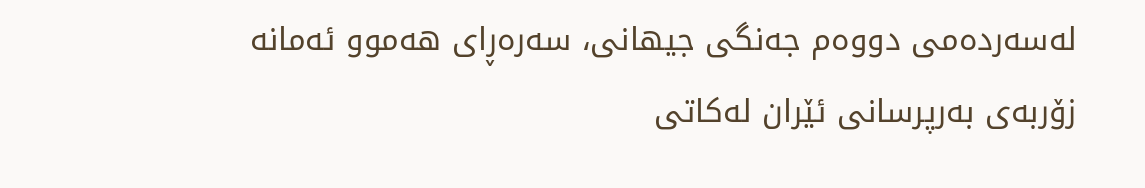لەسەردەمی دووەم جەنگی جیهانی، سەرەڕای هەموو ئەمانە زۆربەی بەرپرسانی ئێران لەکاتی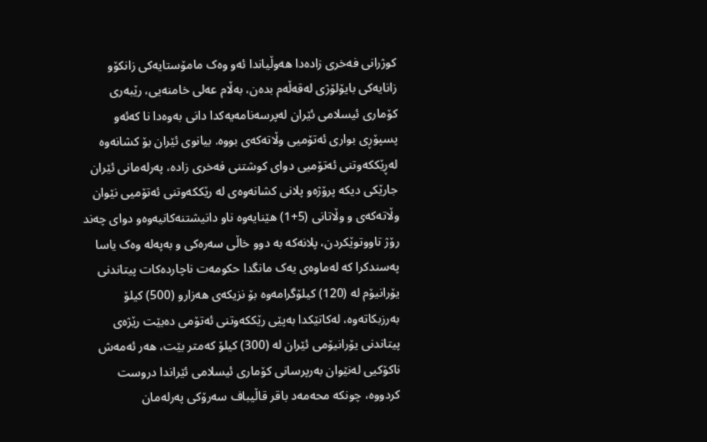کوژرانی فەخری زادەدا هەوڵیاندا ئەو وەک مامۆستایەکی زانکۆو زانایەکی بایۆلۆژی لەقەڵەم بدەن، بەڵام عەلی خامنەیی، رێبەری کۆماری ئیسلامی ئێران لەپرسەنامەیەکدا دانی بەوەدا نا کەئەو پسپۆڕی بواری ئەتۆمیی وڵاتەکەی بووە. بیانوی ئێران بۆ کشانەوە لەڕێککەوتنی ئەتۆمیی دوای کوشتنی فەخری زادە، پەرلەمانی ئێران جارێکی دیکە پرۆژەو پلانی کشانەوەی لە رێککەوتنی ئەتۆمیی نێوان وڵاتەکەی و وڵاتانی (5+1) هێنایەوە ناو دانیشتنەکانیەوەو دوای چەند رۆژ تاووتوێکردن، پلانەکە بە دوو خاڵی سەرەکی و بەپەلە وەک یاسا پەسندکرا کە لەماوەی یەک مانگدا حکومەت ناچاردەکات پیتاندنی یۆرانیۆم لە (120) کیلۆگرامەوە بۆ نزیکەی هەزارو (500) کیلۆ بەرزبکاتەوە، لەکاتێکدا بەپێی رێککەوتنی ئەتۆمی دەبێت رێژەی پیتاندنی یۆرانیۆمی ئێران لە (300) کیلۆ کەمتر بێت، هەر ئەمەش ناکۆکیی لەنێوان بەرپرسانی کۆماری ئیسلامی ئێراندا دروست کردووە، چونکە محەمەد باقر قاڵیباف سەرۆکی پەرلەمان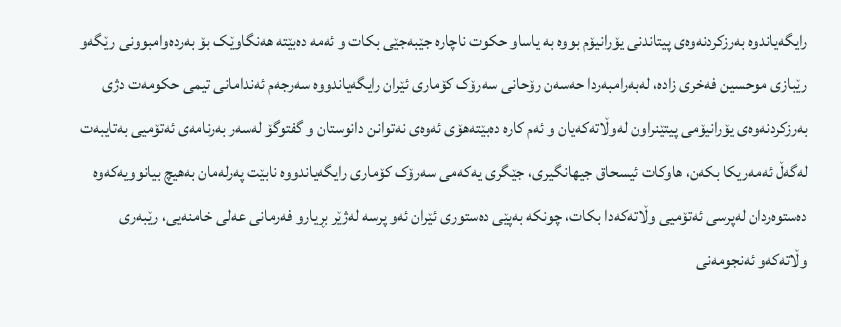رایگەیاندوە بەرزکردنەوەی پیتاندنی یۆرانیۆم بووە بە یاساو حکوت ناچارە جێبەجێی بکات و ئەمە دەبێتە هەنگاوێک بۆ بەردەوامبوونی رێگەو رێبازی موحسین فەخری زادە، لەبەرامبەردا حەسەن رۆحانی سەرۆک کۆماری ئێران رایگەیاندووە سەرجەم ئەندامانی تیمی حکومەت دژی بەرزکردنەوەی یۆرانیۆمی پیتێنراون لەوڵاتەکەیان و ئەم کارە دەبێتەهۆی ئەوەی نەتوانن دانوستان و گفتوگۆ لەسەر بەرنامەی ئەتۆمیی بەتایبەت لەگەڵ ئەمەریکا بکەن، هاوکات ئیسحاق جیهانگیری، جێگری یەکەمی سەرۆک کۆماری رایگەیاندووە نابێت پەرلەمان بەهیچ بیانوویەکەوە دەستوەردان لەپرسی ئەتۆمیی وڵاتەکەدا بکات، چونکە بەپێی دەستوری ئێران ئەو پرسە لەژێر بڕیارو فەرمانی عەلی خامنەیی، رێبەری وڵاتەکەو ئەنجومەنی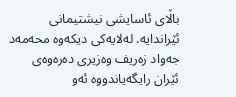باڵای ئاسایشی نیشتیمانی ئێراندایە. لەلایەکی دیکەوە محەمەد جەواد زەریف وەزیری دەرەوەی ئێران رایگەیاندووە ئەو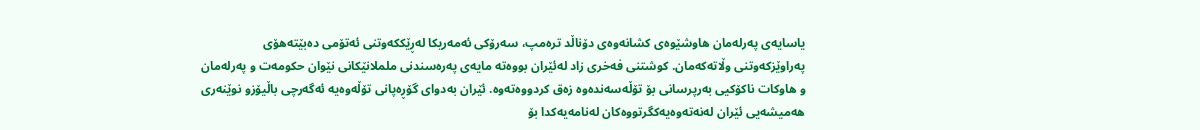یاسایەی پەرلەمان هاوشێوەی کشانەوەی دۆناڵد ترەمپ، سەرۆکی ئەمەریکا لەڕێککەوتنی ئەتۆمی دەبێتەهۆی پەراوێزکەوتنی وڵاتەکەمان. کوشتنی فەخری زاد لەئێران بووەتە مایەی پەرەسندنی ململانێکانی نێوان حکومەت و پەرلەمان و هاوکات ناکۆکیی بەرپرسانی بۆ تۆڵەسەندەوە زەق کردووەتەوە. ئێران بەدوای گۆڕەپانی تۆڵەوەیە ئەگەرچی باڵیۆزو نوێنەری هەمیشەیی ئێران لەنەتەوەیەکگرتووەکان لەنامەیەکدا بۆ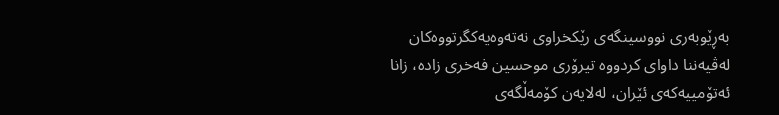بەڕێوبەری نووسینگەی رێکخراوی نەتەوەیەکگرتووەکان لەڤیەننا داوای کردووە تیرۆری موحسین فەخری زادە، زانا ئەتۆمییەکەی ئێران، لەلایەن کۆمەڵگەی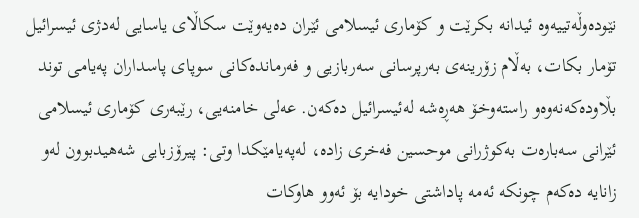نێودەوڵەتییەوە ئیدانە بکرێت و کۆماری ئیسلامی ئێران دەیەوێت سکاڵای یاسایی لەدژی ئیسرائیل تۆمار بکات، بەڵام زۆرینەی بەرپرسانی سەربازیی و فەرماندەکانی سوپای پاسداران پەیامی توند بڵاودەکەنەوەو راستەوخۆ هەڕەشە لەئیسرائیل دەکەن. عەلی خامنەیی، رێبەری کۆماری ئیسلامی ئێرانی سەبارەت بەکوژرانی موحسین فەخری زادە، لەپەیامێکدا وتی: پیرۆزبایی شەهیدبوون لەو زانایە دەکەم چونکە ئەمە پاداشتی خودایە بۆ ئەوو هاوکات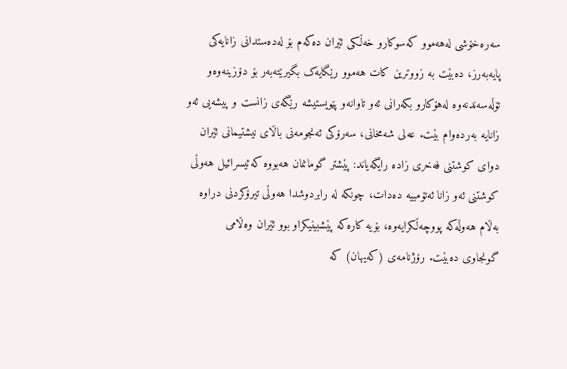سەرەخۆشی لەهەموو کەسوکارو خەڵکی ئێران دەکەم بۆ لەدەستدانی زانایەکی پایەبەرز، دەبێت بە زووترین کات هەموو رێگایەک بگیرێتەبەر بۆ دۆزینەوەو تۆڵەسەندنەوە لەهۆکارو بکەرانی ئەو تاوانەو پێویستیشە رێگەی زانست و پیشەیی ئەو زانایە بەردەوام بێت. عەلی شەمخانی، سەرۆکی ئەنجومەنی باڵای نیشتیمانی ئێران دوای کوشتنی فەخری زادە رایگەیاند: پێشتر گومانمان هەبووە کەئیسرائیل هەوڵی کوشتنی ئەو زانا ئەتۆمییە دەدات، چونکە لە رابردوشدا هەوڵی تیرۆکردنی دراوە بەڵام هەوڵەکە پووچەڵکرایەوە، بۆیە کارەکە پێشبینیکراو بوو ئێران وەڵامی گونجاوی دەبێت. رۆژنامەی (کەیهان) کە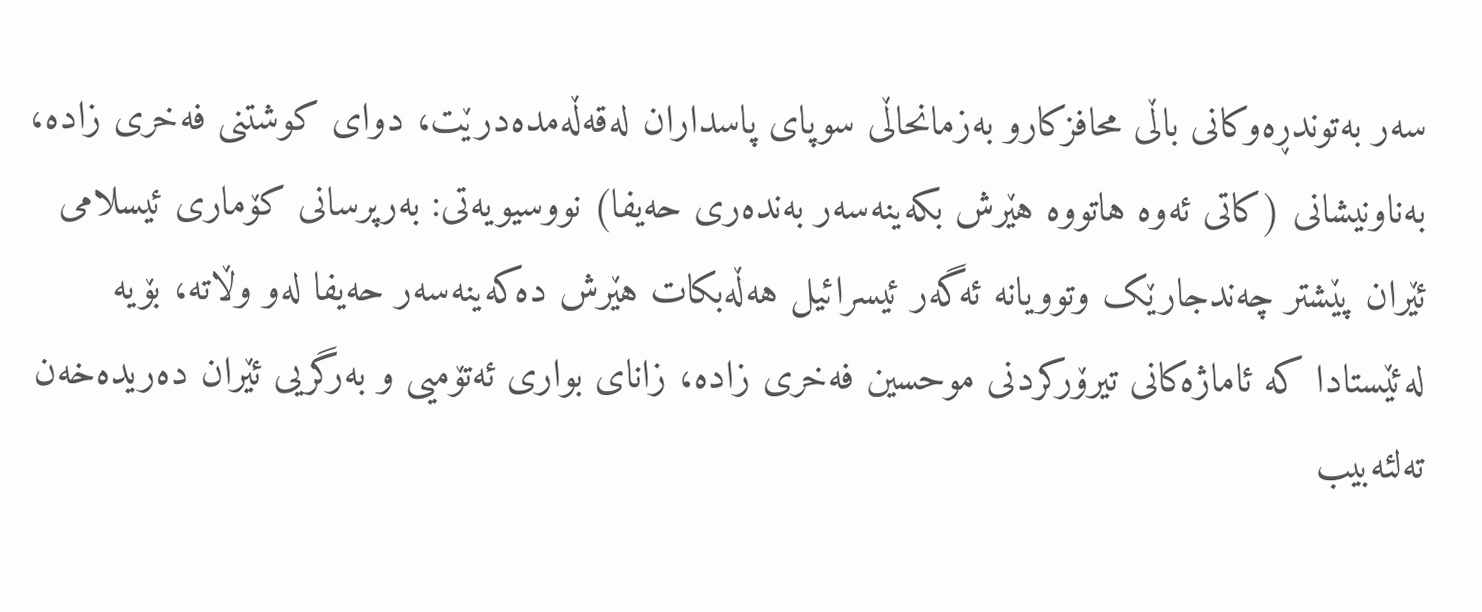سەر بەتوندڕەوکانی باڵی محافزکارو بەزمانحاڵی سوپای پاسداران لەقەڵەمدەدرێت، دوای کوشتنی فەخری زادە، بەناونیشانی (کاتی ئەوە هاتووە هێرش بکەینەسەر بەندەری حەیفا) نووسیویەتی: بەرپرسانی کۆماری ئیسلامی ئێران پێشتر چەندجارێک وتوویانە ئەگەر ئیسرائیل هەڵەبکات هێرش دەکەینەسەر حەیفا لەو وڵاتە، بۆیە لەئێستادا کە ئاماژەکانی تیرۆرکردنی موحسین فەخری زادە، زانای بواری ئەتۆمیی و بەرگریی ئێران دەریدەخەن تەلئەبیب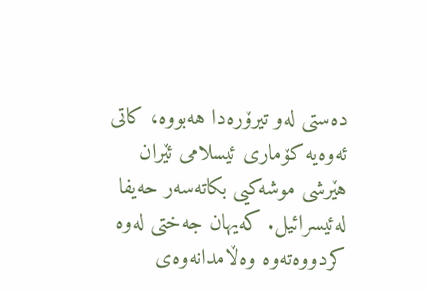دەستی لەو تیرۆرەدا هەبووە، کاتی ئەوەیە کۆماری ئیسلامی ئێران هێرشی موشەکیی بکاتەسەر حەیفا لەئیسرائیل. کەیهان جەختی لەوە کردووەتەوە وەڵامدانەوەی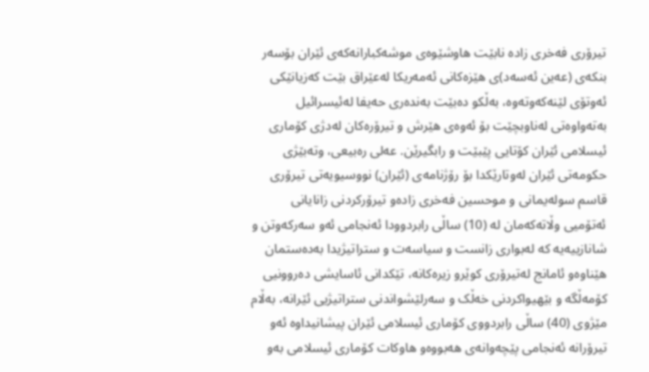تیرۆری فەخری زادە نابێت هاوشێوەی موشەکبارانەکەی ئێران بۆسەر بنکەی (عەین ئەسەد)ی هێزەکانی ئەمەریکا لەعێراق بێت کەزیانێکی ئەوتۆی لێنەکەوتەوە، بەڵکو دەبێت بەندەری حەیفا لەئیسرائیل بەتەواوەتی لەناوبچێت بۆ ئەوەی هێرش و تیرۆرەکان لەدژی کۆماری ئیسلامی ئێران کۆتایی پێبێت و رابگیرێن. عەلی رەبیعی، وتەبێژی حکومەتی ئێران لەوتارێکدا بۆ رۆژنامەی (ئێران) نووسیویەتی تیرۆری قاسم سولەیمانی و موحسین فەخری زادەو تیرۆرکردنی زانایانی ئەتۆمیی وڵاتەکەمان لە (10) ساڵی رابردوودا ئەنجامی ئەو سەرکەوتن و شانازییەیە کە لەبواری زانست و سیاسەت و ستراتیژیدا بەدەستمان هێناوەو ئامانج لەتیرۆری کوێرو زیرەکانە، تێکدانی ئاسایشی دەروونیی کۆمەڵگە و بێهیواکردنی خەڵک و سەرلێشواندنی ستراتیژیی ئێرانە، بەڵام مێژوی (40) ساڵی رابردووی کۆماری ئیسلامی ئێران پیشانیداوە ئەو تیرۆرانە ئەنجامی پێچەوانەی هەبووەو هاوکات کۆماری ئیسلامی بەو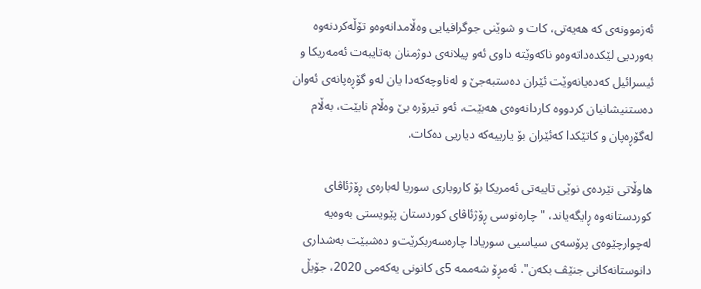ئەزموونەی کە هەیەتی، کات و شوێنی جوگرافیایی وەڵامدانەوەو تۆڵەکردنەوە بەوردیی لێکدەداتەوەو ناکەوێتە داوی ئەو پیلانەی دوژمنان بەتایبەت ئەمەریکا و ئیسرائیل کەدەیانەوێت ئێران دەستبەجێ و لەناوچەکەدا یان لەو گۆڕەپانەی ئەوان دەستنیشانیان کردووە کاردانەوەی هەبێت، ئەو تیرۆرە بێ وەڵام نابێت، بەڵام لەگۆڕەپان و کاتێکدا کەئێران بۆ یارییەکە دیاریی دەکات.

هاوڵاتى نێرده‌ى نوێى تایبه‌تى ئه‌مریکا بۆ کاروبارى سوریا له‌باره‌ى ڕۆژئاڤاى کوردستانه‌وه‌ ڕایگه‌یاند، "چاره‌نوسى ڕۆژئاڤاى کوردستان پێویستى به‌وه‌یه‌ له‌چوارچێوه‌ى پرۆسه‌ى سیاسیى سوریادا چاره‌سه‌ربکرێت‌و ده‌شبێت به‌شدارى دانوستانه‌کانى جنێڤ بکه‌ن". ئه‌مڕۆ شه‌ممه‌ 5ى کانونى یه‌که‌مى 2020، جۆیڵ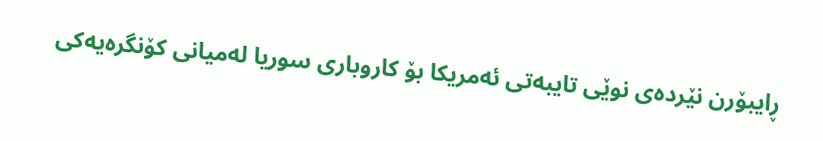ڕایبۆرن نێرده‌ى نوێى تایبه‌تى ئه‌مریکا بۆ کاروبارى سوریا له‌میانى کۆنگره‌یه‌کى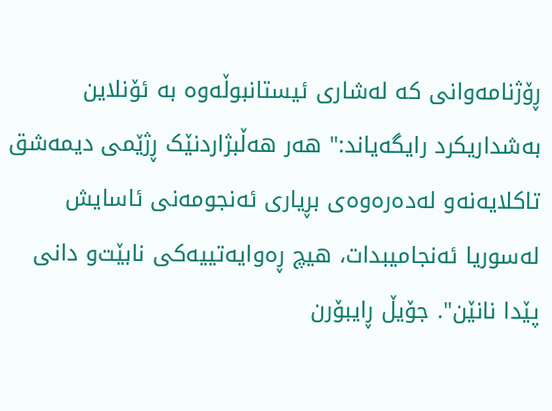ڕۆژنامه‌وانى که‌ له‌شارى ئیستانبوڵه‌وه‌ به‌ ئۆنلاین به‌شداریکرد رایگه‌یاند:" هه‌ر هه‌ڵبژاردنێک ڕژێمى دیمه‌شق تاکلایه‌نه‌و له‌ده‌ره‌وه‌ى بڕیارى ئه‌نجومه‌نى ئاسایش له‌سوریا ئه‌نجامیبدات، هیچ ڕه‌وایه‌تییه‌کى نابێت‌و دانى پێدا نانێن". جۆیڵ ڕایبۆرن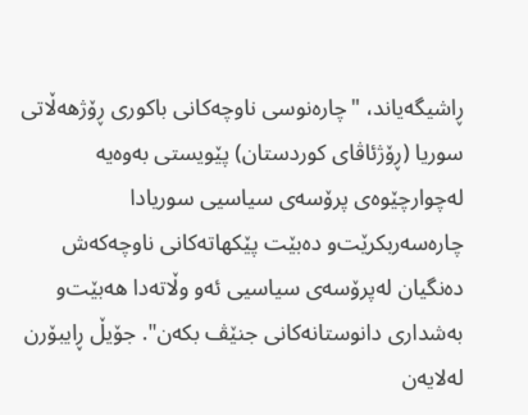ڕاشیگه‌یاند، "چاره‌نوسى ناوچه‌کانى باکورى ڕۆژهه‌ڵاتى سوریا (ڕۆژئاڤاى کوردستان) پێویستى به‌وه‌یه‌ له‌چوارچێوه‌ى پرۆسه‌ى سیاسیى سوریادا چاره‌سه‌ربکرێت‌و ده‌بێت پێکهاته‌کانى ناوچه‌که‌ش ده‌نگیان له‌پرۆسه‌ى سیاسیى ئه‌و وڵاته‌دا هه‌بێت‌و به‌شدارى دانوستانه‌کانى جنێڤ بکه‌ن". جۆیڵ ڕایبۆرن له‌لایه‌ن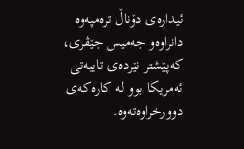ئیداره‌ى دۆناڵ تره‌مپه‌وه‌ دانراوه‌و جه‌میس جێڤرى، که‌پێشتر نێرده‌ى تایبه‌تى ئه‌مریکا بوو له‌ کاره‌که‌ى دوورخراوه‌ته‌وه‌.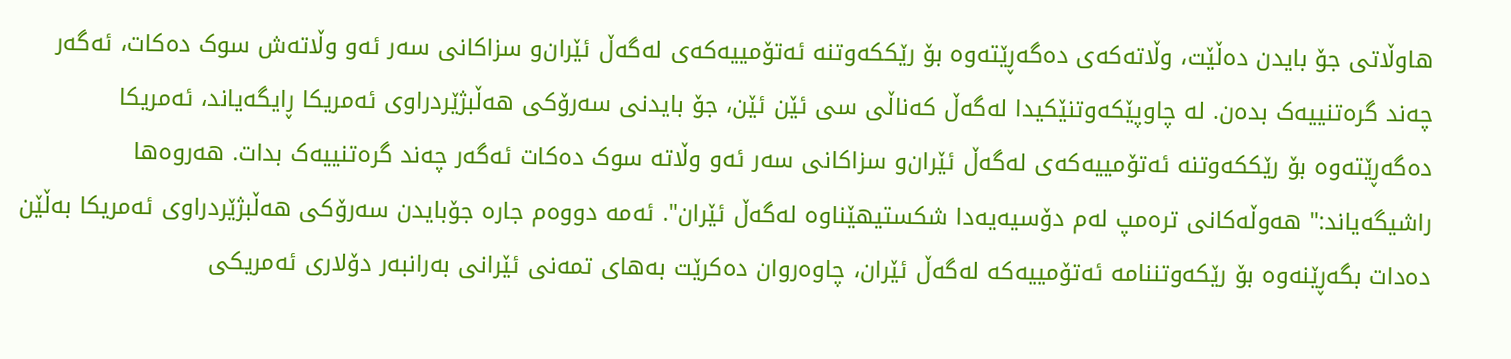هاوڵاتى جۆ بایدن ده‌ڵێت، وڵاته‌که‌ی ده‌گه‌ڕێته‌وه‌ بۆ رێککه‌وتنه‌ ئه‌تۆمییه‌که‌ى له‌گه‌ڵ ئێران‌و سزاکانى سه‌ر ئه‌و وڵاته‌ش سوک ده‌کات، ئه‌گه‌ر چه‌ند گره‌تنییه‌ک بده‌ن. له‌ چاوپێکه‌وتنێکیدا له‌گه‌ڵ که‌ناڵى سى ئێن ئێن، جۆ بایدنى سه‌رۆکى هه‌ڵبژێردراوى ئه‌مریکا ڕایگه‌یاند، ئه‌مریکا ده‌گه‌ڕێته‌وه‌ بۆ رێککه‌وتنه‌ ئه‌تۆمییه‌که‌ى له‌گه‌ڵ ئێران‌و سزاکانى سه‌ر ئه‌و وڵاته‌ سوک ده‌کات ئه‌گه‌ر چه‌ند گره‌تنییه‌ک بدات. هه‌روه‌ها راشیگه‌یاند:" هه‌وڵه‌کانى تره‌مپ له‌م دۆسیه‌یه‌دا شکستیهێناوه‌ له‌گه‌ڵ ئێران". ئه‌مه‌ دووه‌م جاره‌ جۆبایدن سه‌رۆکى هه‌ڵبژێردراوى ئه‌مریکا به‌ڵێن ده‌دات بگه‌ڕێنه‌وه‌ بۆ رێکه‌وتننامه‌ ئه‌تۆمییه‌که‌ له‌گه‌ڵ ئێران، چاوه‌روان ده‌کرێت به‌هاى تمه‌نى ئێرانى به‌رانبه‌ر دۆلارى ئه‌مریکى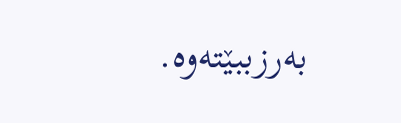به‌رزببێته‌وه‌.